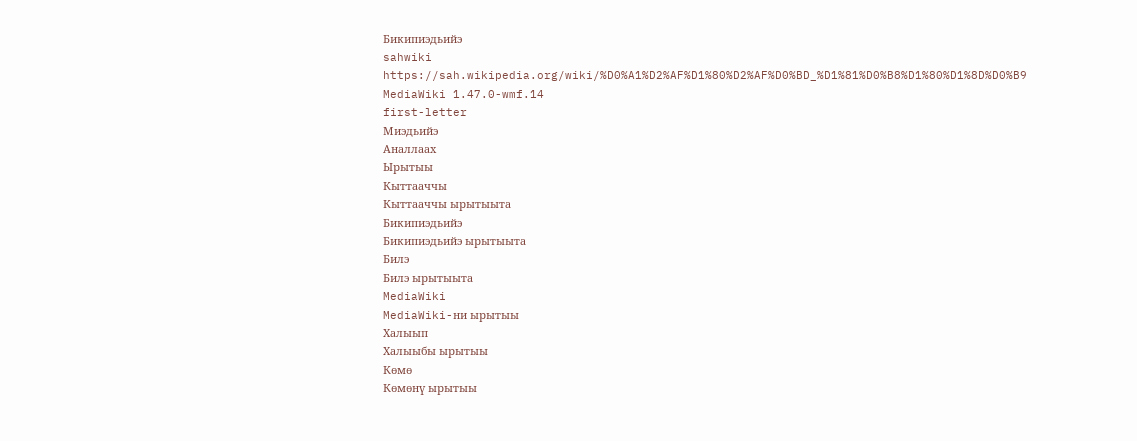Бикипиэдьийэ
sahwiki
https://sah.wikipedia.org/wiki/%D0%A1%D2%AF%D1%80%D2%AF%D0%BD_%D1%81%D0%B8%D1%80%D1%8D%D0%B9
MediaWiki 1.47.0-wmf.14
first-letter
Миэдьийэ
Аналлаах
Ырытыы
Кыттааччы
Кыттааччы ырытыыта
Бикипиэдьийэ
Бикипиэдьийэ ырытыыта
Билэ
Билэ ырытыыта
MediaWiki
MediaWiki-ни ырытыы
Халыып
Халыыбы ырытыы
Көмө
Көмөнү ырытыы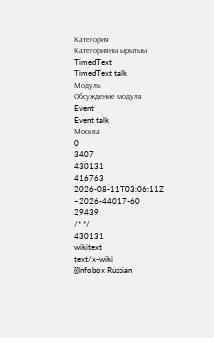Категория
Категорияны ырытыы
TimedText
TimedText talk
Модуль
Обсуждение модуля
Event
Event talk
Москва
0
3407
430131
416763
2026-08-11T03:06:11Z
~2026-44017-60
29439
/* */
430131
wikitext
text/x-wiki
{{Infobox Russian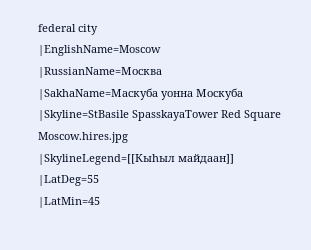federal city
|EnglishName=Moscow
|RussianName=Москва
|SakhaName=Маскуба уонна Москуба
|Skyline=StBasile SpasskayaTower Red Square Moscow.hires.jpg
|SkylineLegend=[[Кыhыл майдаан]]
|LatDeg=55
|LatMin=45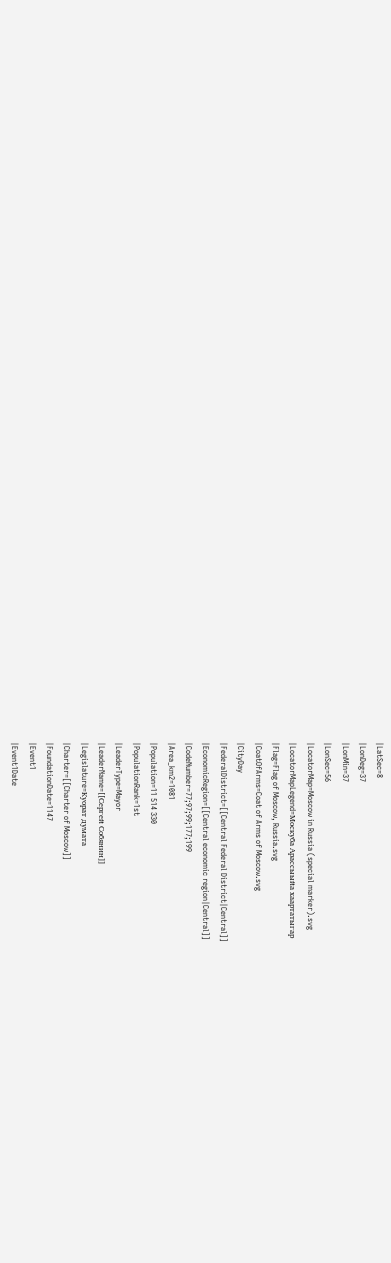|LatSec=8
|LonDeg=37
|LonMin=37
|LonSec=56
|LocatorMap=Moscow in Russia (special marker).svg
|LocatorMapLegend=Москуба Арассыыйа хаартатыгар
|Flag=Flag of Moscow, Russia.svg
|CoatOfArms=Coat of Arms of Moscow.svg
|CityDay
|FederalDistrict=[[Central Federal District|Central]]
|EconomicRegion=[[Central economic region|Central]]
|CodeNumber=77;97;99;177;199
|Area_km2=1081
|Population=11 514 330
|PopulationRank=1st
|LeaderType=Mayor
|LeaderName=[[Сергей Собянин]]
|Legislature=Куорат думата
|Charter=[[Charter of Moscow]]
|FoundationDate=1147
|Event1
|Event1Date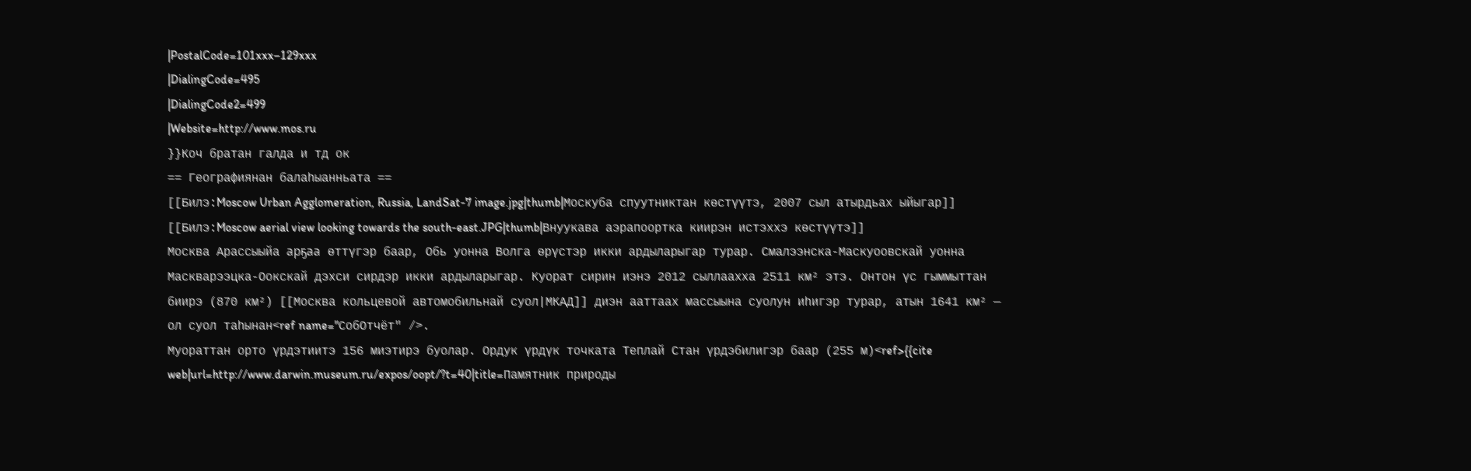|PostalCode=101xxx–129xxx
|DialingCode=495
|DialingCode2=499
|Website=http://www.mos.ru
}}Коч братан галда и тд ок
== Географиянан балаһыанньата ==
[[Билэ:Moscow Urban Agglomeration, Russia, LandSat-7 image.jpg|thumb|Москуба спуутниктан көстүүтэ, 2007 сыл атырдьах ыйыгар]]
[[Билэ:Moscow aerial view looking towards the south-east.JPG|thumb|Внуукава аэрапоортка киирэн истэххэ көстүүтэ]]
Москва Арассыыйа арҕаа өттүгэр баар, Обь уонна Волга өрүстэр икки ардыларыгар турар. Смалээнска-Маскуоовскай уонна Маскварээцка-Оокскай дэхси сирдэр икки ардыларыгар. Куорат сирин иэнэ 2012 сыллаахха 2511 км² этэ. Онтон үс гыммыттан биирэ (870 км²) [[Москва кольцевой автомобильнай суол|МКАД]] диэн ааттаах массыына суолун иһигэр турар, атын 1641 км² — ол суол таһынан<ref name="СобОтчёт" />.
Муораттан орто үрдэтиитэ 156 миэтирэ буолар. Ордук үрдүк точката Теплай Стан үрдэбилигэр баар (255 м)<ref>{{cite web|url=http://www.darwin.museum.ru/expos/oopt/?t=40|title=Памятник природы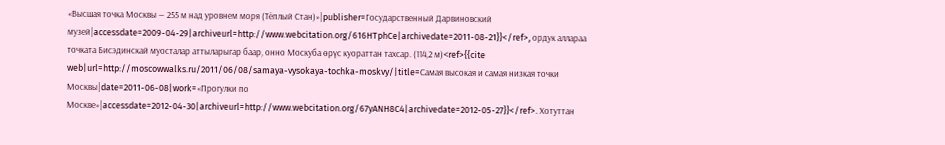«Высшая точка Москвы — 255 м над уровнем моря (Тёплый Стан)»|publisher=Государственный Дарвиновский музей|accessdate=2009-04-29|archiveurl=http://www.webcitation.org/616HTphCe|archivedate=2011-08-21}}</ref>, ордук аллараа точката Бисэдинскай муосталар аттыларыгар баар, онно Москуба өрүс куораттан тахсар. (114,2 м)<ref>{{cite web|url=http://moscowwalks.ru/2011/06/08/samaya-vysokaya-tochka-moskvy/|title=Самая высокая и самая низкая точки Москвы|date=2011-06-08|work=«Прогулки по Москве»|accessdate=2012-04-30|archiveurl=http://www.webcitation.org/67yANH8C4|archivedate=2012-05-27}}</ref>. Хотуттан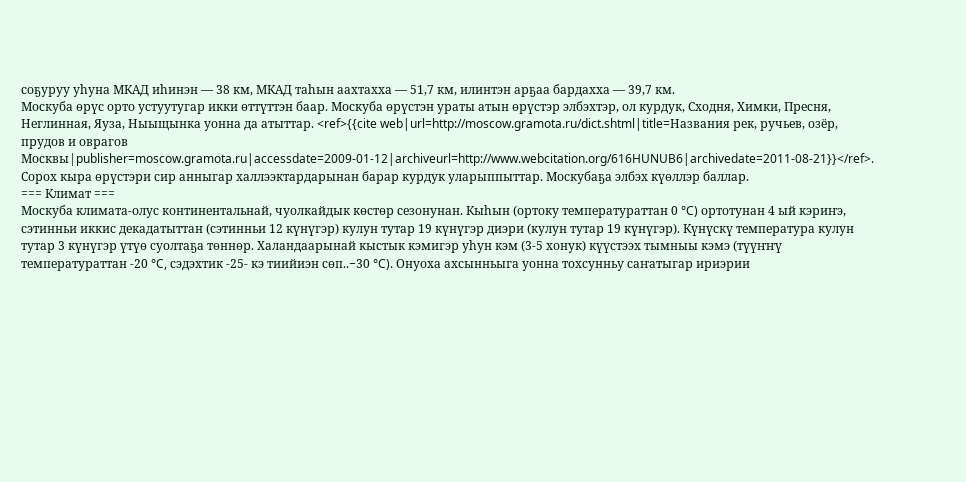соҕуруу уһуна МКАД иһинэн — 38 км, МКАД таһын аахтахха — 51,7 км, илинтэн арҕаа бардахха — 39,7 км.
Москуба өрүс орто устуутугар икки өттүттэн баар. Москуба өрүстэн ураты атын өрүстэр элбэхтэр, ол курдук, Сходня, Химки, Пресня, Неглинная, Яуза, Ныыщынка уонна да атыттар. <ref>{{cite web|url=http://moscow.gramota.ru/dict.shtml|title=Названия рек, ручьев, озёр, прудов и оврагов Москвы|publisher=moscow.gramota.ru|accessdate=2009-01-12|archiveurl=http://www.webcitation.org/616HUNUB6|archivedate=2011-08-21}}</ref>. Сорох кыра өрүстэри сир анныгар халлээктардарынан барар курдук уларыппыттар. Москубаҕа элбэх күөллэр баллар.
=== Климат ===
Москуба климата-олус континентальнай, чуолкайдык көстөр сезонунан. Кыһын (ортоку температураттан 0 °C) ортотунан 4 ый кэриҥэ, сэтинньи иккис декадатыттан (сэтинньи 12 күнүгэр) кулун тутар 19 күнүгэр диэри (кулун тутар 19 күнүгэр). Күнүскү температура кулун тутар 3 күнүгэр үтүө суолтаҕа төннөр. Халандаарынай кыстык кэмигэр уһун кэм (3-5 хонук) күүстээх тымныы кэмэ (түүҥҥү температураттан -20 °C, сэдэхтик -25- кэ тиийиэн сөп..−30 °C). Онуоха ахсынньыга уонна тохсунньу саҥатыгар ириэрии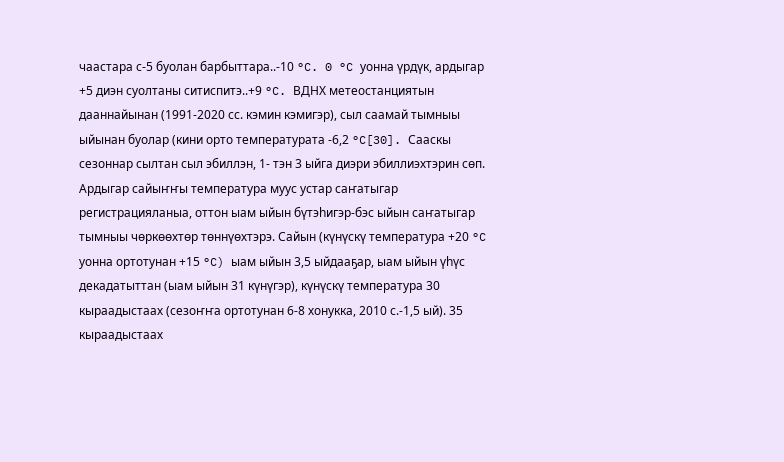чаастара с-5 буолан барбыттара..-10 °C. 0 °C уонна үрдүк, ардыгар +5 диэн суолтаны ситиспитэ..+9 °C. ВДНХ метеостанциятын дааннайынан (1991-2020 сс. кэмин кэмигэр), сыл саамай тымныы ыйынан буолар (кини орто температурата -6,2 °C[30]. Сааскы сезоннар сылтан сыл эбиллэн, 1- тэн 3 ыйга диэри эбиллиэхтэрин сөп. Ардыгар сайыҥҥы температура муус устар саҥатыгар регистрацияланыа, оттон ыам ыйын бүтэһигэр-бэс ыйын саҥатыгар тымныы чөркөөхтөр төннүөхтэрэ. Сайын (күнүскү температура +20 °C уонна ортотунан +15 °C) ыам ыйын 3,5 ыйдааҕар, ыам ыйын үһүс декадатыттан (ыам ыйын 31 күнүгэр), күнүскү температура 30 кыраадыстаах (сезоҥҥа ортотунан 6-8 хонукка, 2010 с.-1,5 ый). 35 кыраадыстаах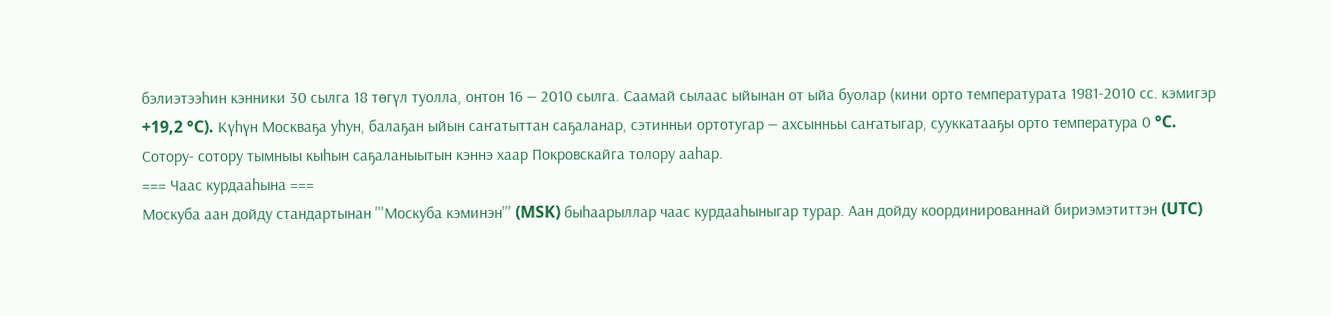бэлиэтээһин кэнники 30 сылга 18 төгүл туолла, онтон 16 — 2010 сылга. Саамай сылаас ыйынан от ыйа буолар (кини орто температурата 1981-2010 сс. кэмигэр +19,2 °C). Күһүн Москваҕа уһун, балаҕан ыйын саҥатыттан саҕаланар, сэтинньи ортотугар — ахсынньы саҥатыгар, сууккатааҕы орто температура 0 °C. Сотору- сотору тымныы кыһын саҕаланыытын кэннэ хаар Покровскайга толору ааһар.
=== Чаас курдааһына ===
Москуба аан дойду стандартынан '''Москуба кэминэн''' (MSK) быһаарыллар чаас курдааһыныгар турар. Аан дойду координированнай бириэмэтиттэн (UTC)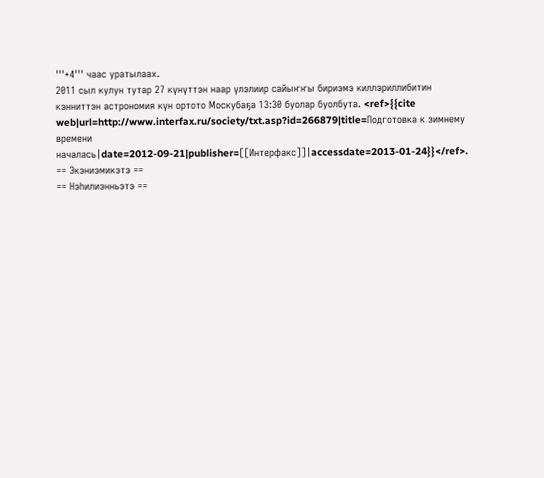'''+4''' чаас уратылаах.
2011 сыл кулун тутар 27 күнүттэн наар үлэлиир сайыҥҥы бириэмэ киллэриллибитин кэнниттэн астрономия күн ортото Москубаҕа 13:30 буолар буолбута. <ref>{{cite web|url=http://www.interfax.ru/society/txt.asp?id=266879|title=Подготовка к зимнему времени началась|date=2012-09-21|publisher=[[Интерфакс]]|accessdate=2013-01-24}}</ref>.
== Экэниэмикэтэ ==
== Нэһилиэнньэтэ ==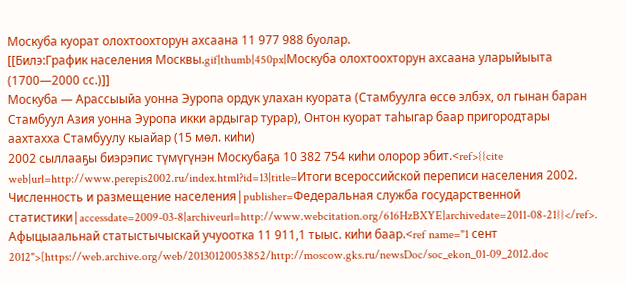Москуба куорат олохтоохторун ахсаана 11 977 988 буолар.
[[Билэ:График населения Москвы.gif|thumb|450px|Москуба олохтоохторун ахсаана уларыйыыта (1700—2000 сс.)]]
Москуба — Арассыыйа уонна Эуропа ордук улахан куората (Стамбуулга өссө элбэх, ол гынан баран Стамбуул Азия уонна Эуропа икки ардыгар турар), Онтон куорат таһыгар баар пригородтары аахтахха Стамбуулу кыайар (15 мөл. киһи)
2002 сыллааҕы биэрэпис түмүгүнэн Москубаҕа 10 382 754 киһи олорор эбит.<ref>{{cite web|url=http://www.perepis2002.ru/index.html?id=13|title=Итоги всероссийской переписи населения 2002. Численность и размещение населения|publisher=Федеральная служба государственной статистики|accessdate=2009-03-8|archiveurl=http://www.webcitation.org/616HzBXYE|archivedate=2011-08-21}}</ref>. Афыцыаальнай статыстычыскай учуоотка 11 911,1 тыыс. киһи баар.<ref name="1 сент 2012">[https://web.archive.org/web/20130120053852/http://moscow.gks.ru/newsDoc/soc_ekon_01-09_2012.doc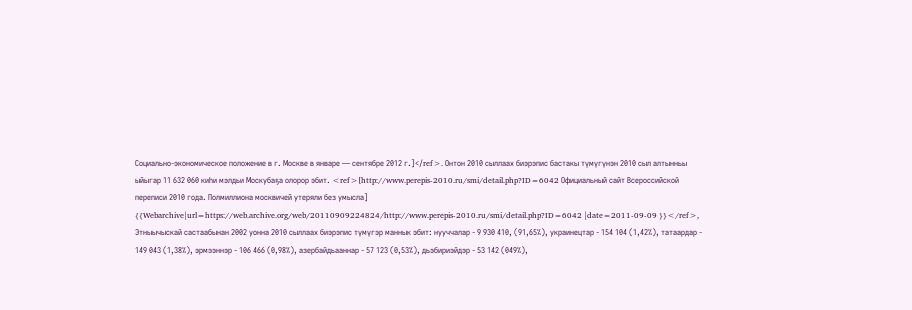Социально-экономическое положение в г. Москве в январе — сентябре 2012 г.]</ref>. Онтон 2010 сыллаах биэрэпис бастакы түмүгүнэн 2010 сыл алтынньы ыйыгар 11 632 060 киһи мэлдьи Москубаҕа олорор эбит. <ref>[http://www.perepis-2010.ru/smi/detail.php?ID=6042 Официальный сайт Всероссийской переписи 2010 года. Полмиллиона москвичей утеряли без умысла] {{Webarchive|url=https://web.archive.org/web/20110909224824/http://www.perepis-2010.ru/smi/detail.php?ID=6042 |date=2011-09-09 }}</ref>,
Этныычыскай састаабынан 2002 уонна 2010 сыллаах биэрэпис түмүгэр маннык эбит: нууччалар - 9 930 410, (91,65%), украинецтар - 154 104 (1,42%), татаардар - 149 043 (1,38%), эрмээннэр - 106 466 (0,98%), азербайдьааннар - 57 123 (0,53%), дьэбириэйдэр - 53 142 (049%),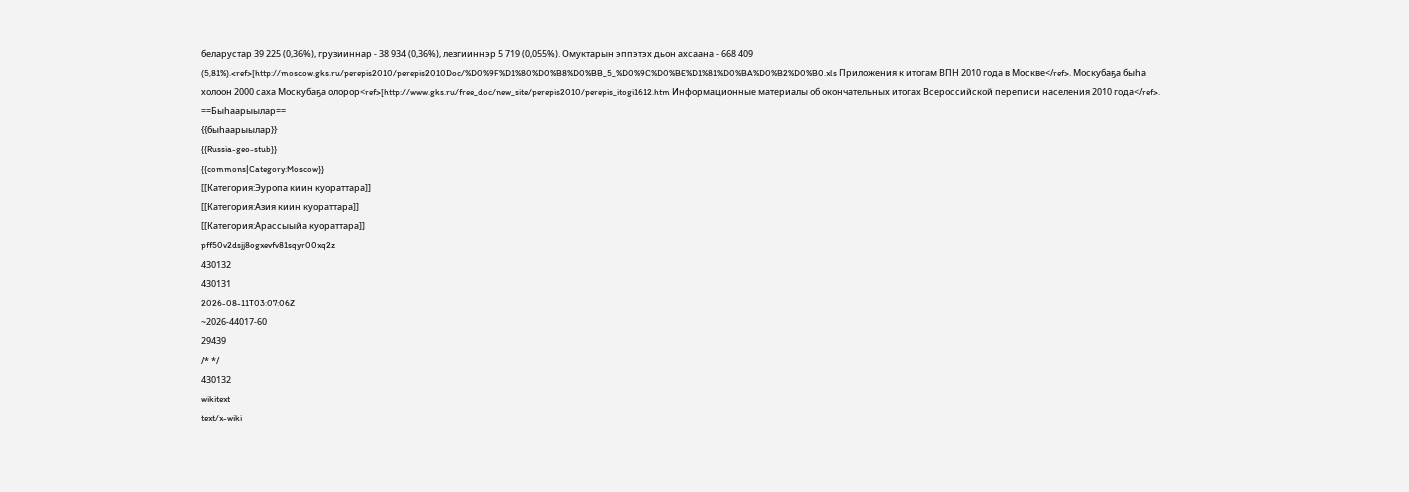беларустар 39 225 (0,36%), грузииннар - 38 934 (0,36%), лезгииннэр 5 719 (0,055%). Омуктарын эппэтэх дьон ахсаана - 668 409 (5,81%).<ref>[http://moscow.gks.ru/perepis2010/perepis2010Doc/%D0%9F%D1%80%D0%B8%D0%BB_5_%D0%9C%D0%BE%D1%81%D0%BA%D0%B2%D0%B0.xls Приложения к итогам ВПН 2010 года в Москве</ref>. Москубаҕа быһа холоон 2000 саха Москубаҕа олорор<ref>[http://www.gks.ru/free_doc/new_site/perepis2010/perepis_itogi1612.htm Информационные материалы об окончательных итогах Всероссийской переписи населения 2010 года</ref>.
==Быһаарыылар==
{{быһаарыылар}}
{{Russia-geo-stub}}
{{commons|Category:Moscow}}
[[Категория:Эуропа киин куораттара]]
[[Категория:Азия киин куораттара]]
[[Категория:Арассыыйа куораттара]]
pff50v2dsjj8ogxevfv81sqyr00xq2z
430132
430131
2026-08-11T03:07:06Z
~2026-44017-60
29439
/* */
430132
wikitext
text/x-wiki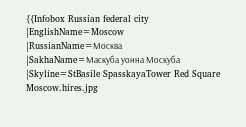{{Infobox Russian federal city
|EnglishName=Moscow
|RussianName=Москва
|SakhaName=Маскуба уонна Москуба
|Skyline=StBasile SpasskayaTower Red Square Moscow.hires.jpg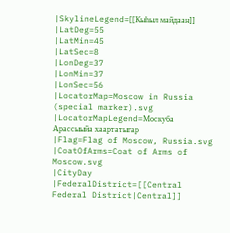|SkylineLegend=[[Кыhыл майдаан]]
|LatDeg=55
|LatMin=45
|LatSec=8
|LonDeg=37
|LonMin=37
|LonSec=56
|LocatorMap=Moscow in Russia (special marker).svg
|LocatorMapLegend=Москуба Арассыыйа хаартатыгар
|Flag=Flag of Moscow, Russia.svg
|CoatOfArms=Coat of Arms of Moscow.svg
|CityDay
|FederalDistrict=[[Central Federal District|Central]]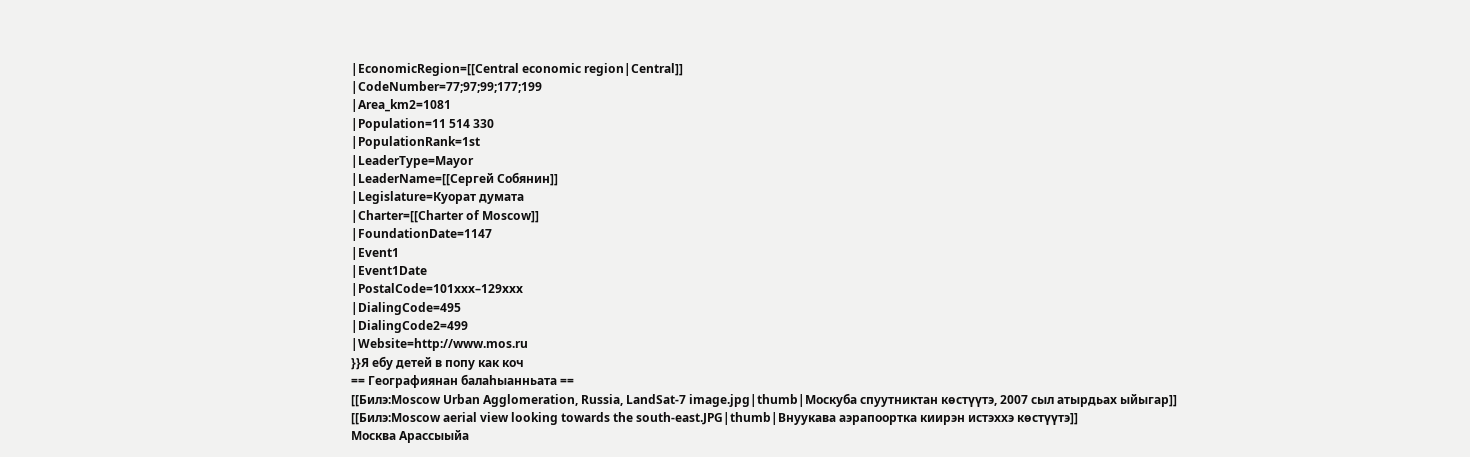|EconomicRegion=[[Central economic region|Central]]
|CodeNumber=77;97;99;177;199
|Area_km2=1081
|Population=11 514 330
|PopulationRank=1st
|LeaderType=Mayor
|LeaderName=[[Сергей Собянин]]
|Legislature=Куорат думата
|Charter=[[Charter of Moscow]]
|FoundationDate=1147
|Event1
|Event1Date
|PostalCode=101xxx–129xxx
|DialingCode=495
|DialingCode2=499
|Website=http://www.mos.ru
}}Я ебу детей в попу как коч
== Географиянан балаһыанньата ==
[[Билэ:Moscow Urban Agglomeration, Russia, LandSat-7 image.jpg|thumb|Москуба спуутниктан көстүүтэ, 2007 сыл атырдьах ыйыгар]]
[[Билэ:Moscow aerial view looking towards the south-east.JPG|thumb|Внуукава аэрапоортка киирэн истэххэ көстүүтэ]]
Москва Арассыыйа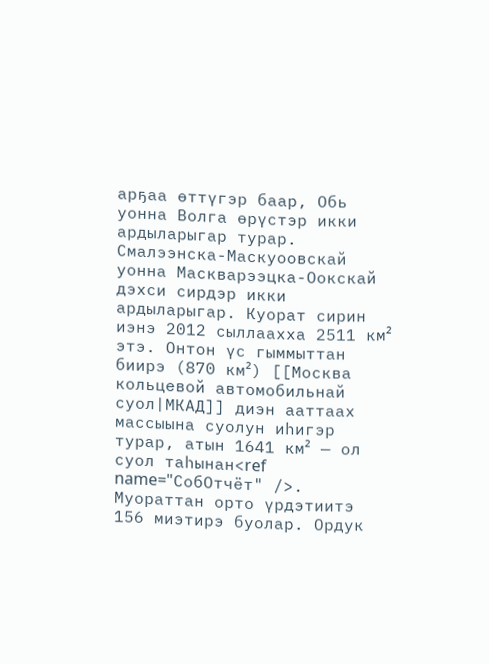арҕаа өттүгэр баар, Обь уонна Волга өрүстэр икки ардыларыгар турар. Смалээнска-Маскуоовскай уонна Маскварээцка-Оокскай дэхси сирдэр икки ардыларыгар. Куорат сирин иэнэ 2012 сыллаахха 2511 км² этэ. Онтон үс гыммыттан биирэ (870 км²) [[Москва кольцевой автомобильнай суол|МКАД]] диэн ааттаах массыына суолун иһигэр турар, атын 1641 км² — ол суол таһынан<ref name="СобОтчёт" />.
Муораттан орто үрдэтиитэ 156 миэтирэ буолар. Ордук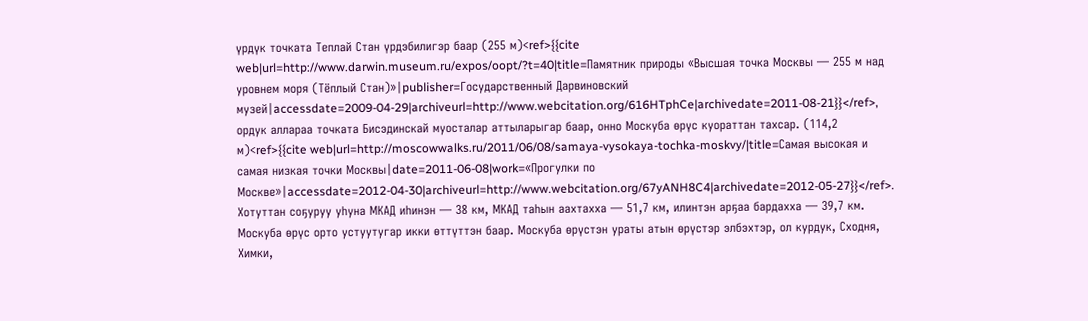үрдүк точката Теплай Стан үрдэбилигэр баар (255 м)<ref>{{cite web|url=http://www.darwin.museum.ru/expos/oopt/?t=40|title=Памятник природы «Высшая точка Москвы — 255 м над уровнем моря (Тёплый Стан)»|publisher=Государственный Дарвиновский музей|accessdate=2009-04-29|archiveurl=http://www.webcitation.org/616HTphCe|archivedate=2011-08-21}}</ref>, ордук аллараа точката Бисэдинскай муосталар аттыларыгар баар, онно Москуба өрүс куораттан тахсар. (114,2 м)<ref>{{cite web|url=http://moscowwalks.ru/2011/06/08/samaya-vysokaya-tochka-moskvy/|title=Самая высокая и самая низкая точки Москвы|date=2011-06-08|work=«Прогулки по Москве»|accessdate=2012-04-30|archiveurl=http://www.webcitation.org/67yANH8C4|archivedate=2012-05-27}}</ref>. Хотуттан соҕуруу уһуна МКАД иһинэн — 38 км, МКАД таһын аахтахха — 51,7 км, илинтэн арҕаа бардахха — 39,7 км.
Москуба өрүс орто устуутугар икки өттүттэн баар. Москуба өрүстэн ураты атын өрүстэр элбэхтэр, ол курдук, Сходня, Химки,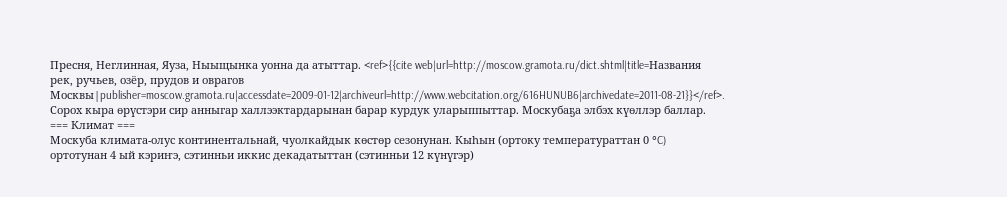Пресня, Неглинная, Яуза, Ныыщынка уонна да атыттар. <ref>{{cite web|url=http://moscow.gramota.ru/dict.shtml|title=Названия рек, ручьев, озёр, прудов и оврагов Москвы|publisher=moscow.gramota.ru|accessdate=2009-01-12|archiveurl=http://www.webcitation.org/616HUNUB6|archivedate=2011-08-21}}</ref>. Сорох кыра өрүстэри сир анныгар халлээктардарынан барар курдук уларыппыттар. Москубаҕа элбэх күөллэр баллар.
=== Климат ===
Москуба климата-олус континентальнай, чуолкайдык көстөр сезонунан. Кыһын (ортоку температураттан 0 °C) ортотунан 4 ый кэриҥэ, сэтинньи иккис декадатыттан (сэтинньи 12 күнүгэр)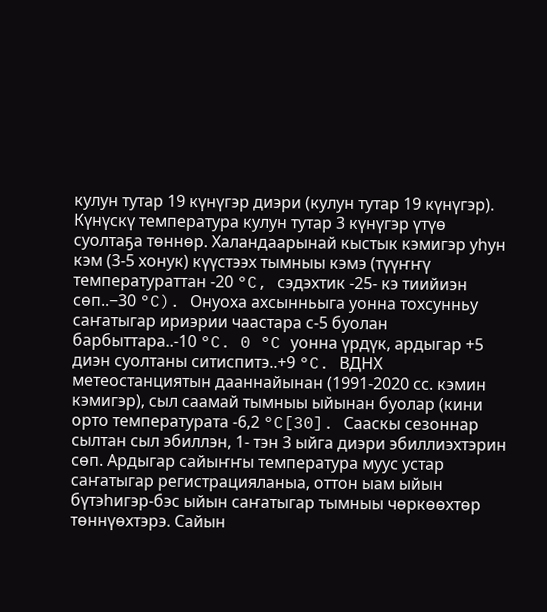кулун тутар 19 күнүгэр диэри (кулун тутар 19 күнүгэр). Күнүскү температура кулун тутар 3 күнүгэр үтүө суолтаҕа төннөр. Халандаарынай кыстык кэмигэр уһун кэм (3-5 хонук) күүстээх тымныы кэмэ (түүҥҥү температураттан -20 °C, сэдэхтик -25- кэ тиийиэн сөп..−30 °C). Онуоха ахсынньыга уонна тохсунньу саҥатыгар ириэрии чаастара с-5 буолан барбыттара..-10 °C. 0 °C уонна үрдүк, ардыгар +5 диэн суолтаны ситиспитэ..+9 °C. ВДНХ метеостанциятын дааннайынан (1991-2020 сс. кэмин кэмигэр), сыл саамай тымныы ыйынан буолар (кини орто температурата -6,2 °C[30]. Сааскы сезоннар сылтан сыл эбиллэн, 1- тэн 3 ыйга диэри эбиллиэхтэрин сөп. Ардыгар сайыҥҥы температура муус устар саҥатыгар регистрацияланыа, оттон ыам ыйын бүтэһигэр-бэс ыйын саҥатыгар тымныы чөркөөхтөр төннүөхтэрэ. Сайын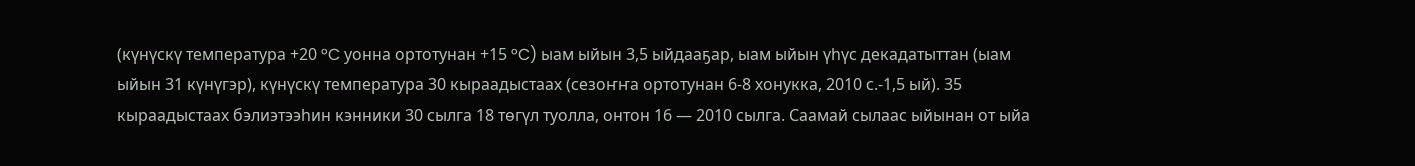(күнүскү температура +20 °C уонна ортотунан +15 °C) ыам ыйын 3,5 ыйдааҕар, ыам ыйын үһүс декадатыттан (ыам ыйын 31 күнүгэр), күнүскү температура 30 кыраадыстаах (сезоҥҥа ортотунан 6-8 хонукка, 2010 с.-1,5 ый). 35 кыраадыстаах бэлиэтээһин кэнники 30 сылга 18 төгүл туолла, онтон 16 — 2010 сылга. Саамай сылаас ыйынан от ыйа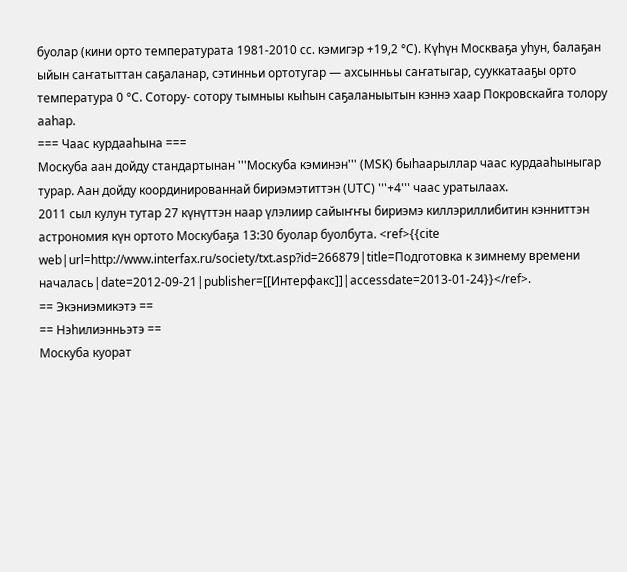буолар (кини орто температурата 1981-2010 сс. кэмигэр +19,2 °C). Күһүн Москваҕа уһун, балаҕан ыйын саҥатыттан саҕаланар, сэтинньи ортотугар — ахсынньы саҥатыгар, сууккатааҕы орто температура 0 °C. Сотору- сотору тымныы кыһын саҕаланыытын кэннэ хаар Покровскайга толору ааһар.
=== Чаас курдааһына ===
Москуба аан дойду стандартынан '''Москуба кэминэн''' (MSK) быһаарыллар чаас курдааһыныгар турар. Аан дойду координированнай бириэмэтиттэн (UTC) '''+4''' чаас уратылаах.
2011 сыл кулун тутар 27 күнүттэн наар үлэлиир сайыҥҥы бириэмэ киллэриллибитин кэнниттэн астрономия күн ортото Москубаҕа 13:30 буолар буолбута. <ref>{{cite web|url=http://www.interfax.ru/society/txt.asp?id=266879|title=Подготовка к зимнему времени началась|date=2012-09-21|publisher=[[Интерфакс]]|accessdate=2013-01-24}}</ref>.
== Экэниэмикэтэ ==
== Нэһилиэнньэтэ ==
Москуба куорат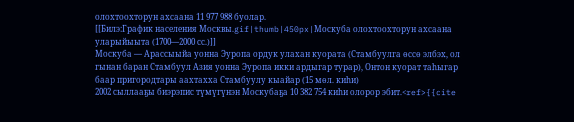олохтоохторун ахсаана 11 977 988 буолар.
[[Билэ:График населения Москвы.gif|thumb|450px|Москуба олохтоохторун ахсаана уларыйыыта (1700—2000 сс.)]]
Москуба — Арассыыйа уонна Эуропа ордук улахан куората (Стамбуулга өссө элбэх, ол гынан баран Стамбуул Азия уонна Эуропа икки ардыгар турар), Онтон куорат таһыгар баар пригородтары аахтахха Стамбуулу кыайар (15 мөл. киһи)
2002 сыллааҕы биэрэпис түмүгүнэн Москубаҕа 10 382 754 киһи олорор эбит.<ref>{{cite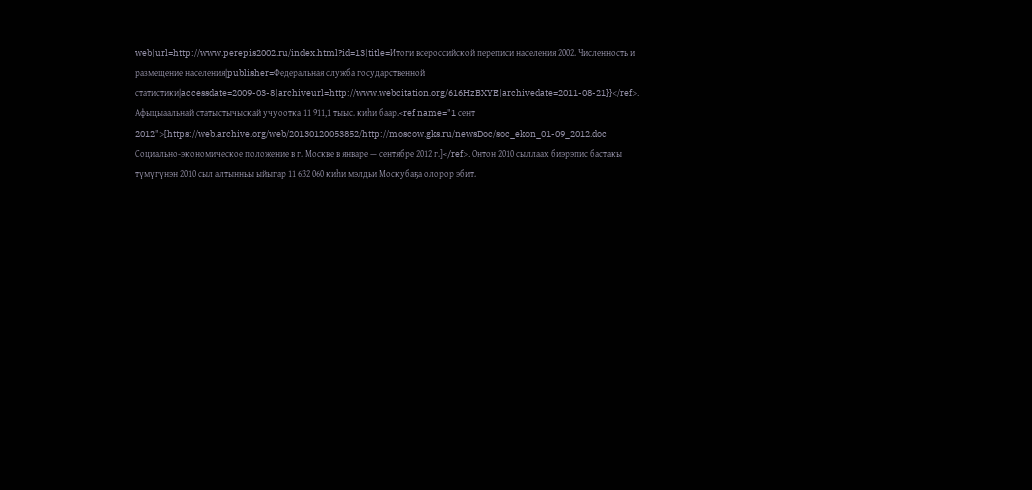web|url=http://www.perepis2002.ru/index.html?id=13|title=Итоги всероссийской переписи населения 2002. Численность и размещение населения|publisher=Федеральная служба государственной статистики|accessdate=2009-03-8|archiveurl=http://www.webcitation.org/616HzBXYE|archivedate=2011-08-21}}</ref>. Афыцыаальнай статыстычыскай учуоотка 11 911,1 тыыс. киһи баар.<ref name="1 сент 2012">[https://web.archive.org/web/20130120053852/http://moscow.gks.ru/newsDoc/soc_ekon_01-09_2012.doc Социально-экономическое положение в г. Москве в январе — сентябре 2012 г.]</ref>. Онтон 2010 сыллаах биэрэпис бастакы түмүгүнэн 2010 сыл алтынньы ыйыгар 11 632 060 киһи мэлдьи Москубаҕа олорор эбит.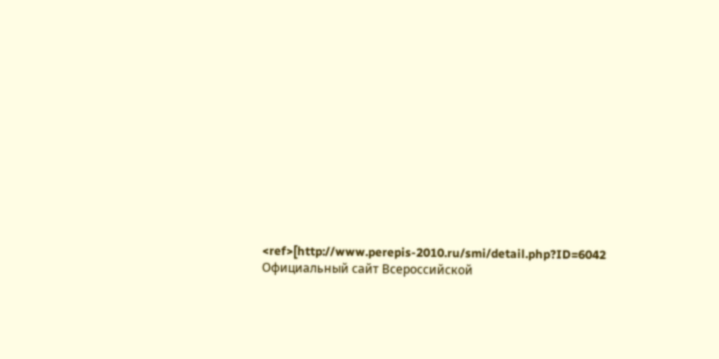<ref>[http://www.perepis-2010.ru/smi/detail.php?ID=6042 Официальный сайт Всероссийской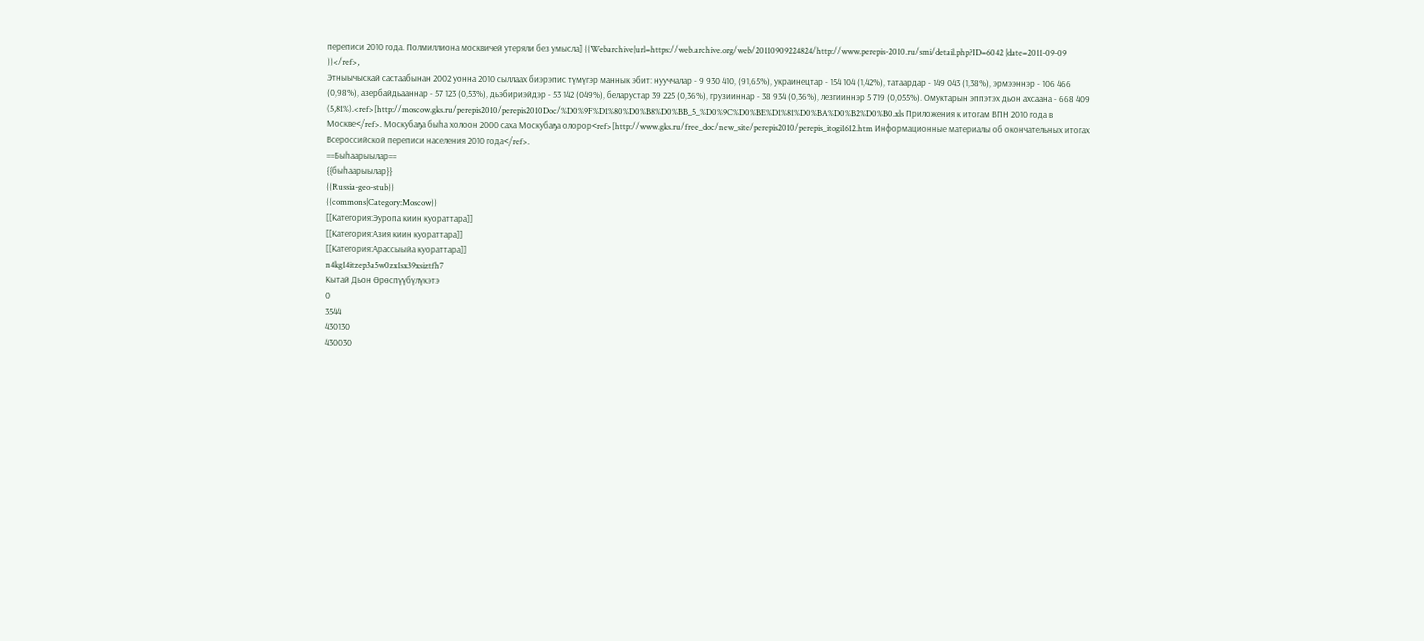переписи 2010 года. Полмиллиона москвичей утеряли без умысла] {{Webarchive|url=https://web.archive.org/web/20110909224824/http://www.perepis-2010.ru/smi/detail.php?ID=6042 |date=2011-09-09 }}</ref>,
Этныычыскай састаабынан 2002 уонна 2010 сыллаах биэрэпис түмүгэр маннык эбит: нууччалар - 9 930 410, (91,65%), украинецтар - 154 104 (1,42%), татаардар - 149 043 (1,38%), эрмээннэр - 106 466 (0,98%), азербайдьааннар - 57 123 (0,53%), дьэбириэйдэр - 53 142 (049%), беларустар 39 225 (0,36%), грузииннар - 38 934 (0,36%), лезгииннэр 5 719 (0,055%). Омуктарын эппэтэх дьон ахсаана - 668 409 (5,81%).<ref>[http://moscow.gks.ru/perepis2010/perepis2010Doc/%D0%9F%D1%80%D0%B8%D0%BB_5_%D0%9C%D0%BE%D1%81%D0%BA%D0%B2%D0%B0.xls Приложения к итогам ВПН 2010 года в Москве</ref>. Москубаҕа быһа холоон 2000 саха Москубаҕа олорор<ref>[http://www.gks.ru/free_doc/new_site/perepis2010/perepis_itogi1612.htm Информационные материалы об окончательных итогах Всероссийской переписи населения 2010 года</ref>.
==Быһаарыылар==
{{быһаарыылар}}
{{Russia-geo-stub}}
{{commons|Category:Moscow}}
[[Категория:Эуропа киин куораттара]]
[[Категория:Азия киин куораттара]]
[[Категория:Арассыыйа куораттара]]
n4kg14itzep3a5w0zx1sx39xsiztfh7
Кытай Дьон Өрөспүүбүлүкэтэ
0
3544
430130
430030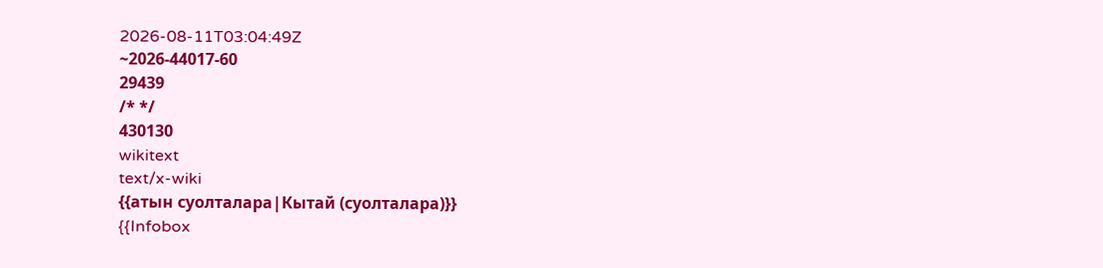2026-08-11T03:04:49Z
~2026-44017-60
29439
/* */
430130
wikitext
text/x-wiki
{{атын суолталара|Кытай (суолталара)}}
{{Infobox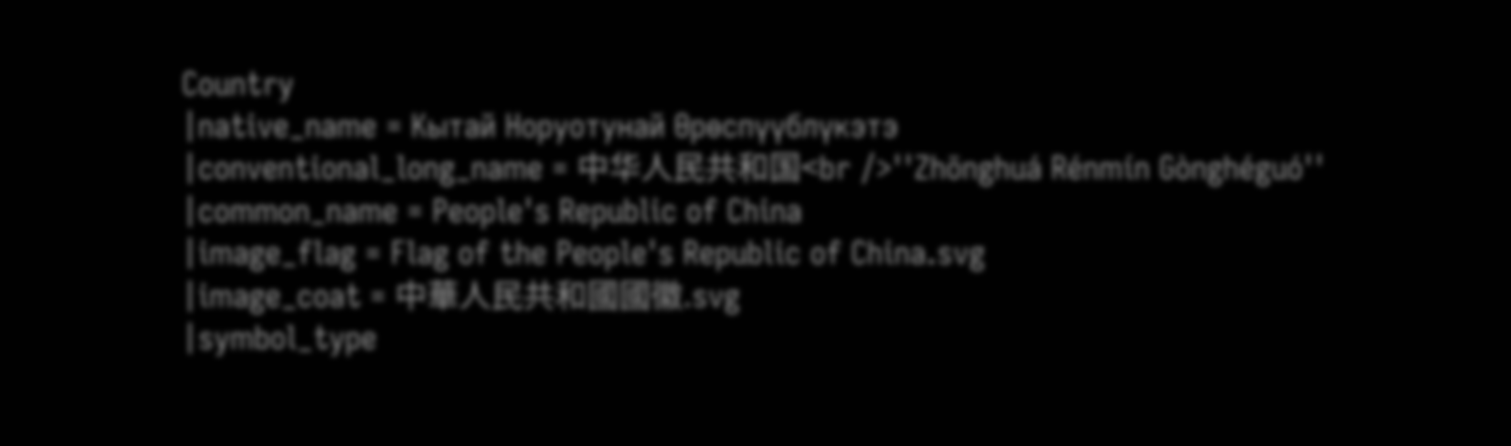Country
|native_name = Кытай Норуотунай Өрөспүүблүкэтэ
|conventional_long_name = 中华人民共和国<br />''Zhōnghuá Rénmín Gònghéguó''
|common_name = People's Republic of China
|image_flag = Flag of the People's Republic of China.svg
|image_coat = 中華人民共和國國徽.svg
|symbol_type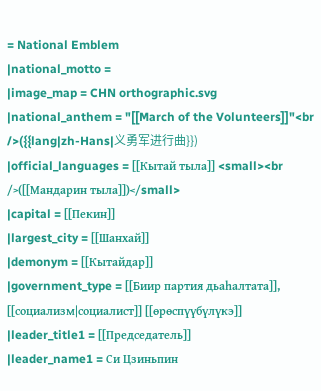= National Emblem
|national_motto =
|image_map = CHN orthographic.svg
|national_anthem = "[[March of the Volunteers]]"<br />({{lang|zh-Hans|义勇军进行曲}})
|official_languages = [[Кытай тыла]] <small><br />([[Мандарин тыла]])</small>
|capital = [[Пекин]]
|largest_city = [[Шанхай]]
|demonym = [[Кытайдар]]
|government_type = [[Биир партия дьаhалтата]], [[социализм|социалист]] [[өрөспүүбүлүкэ]]
|leader_title1 = [[Председатель]]
|leader_name1 = Си Цзиньпин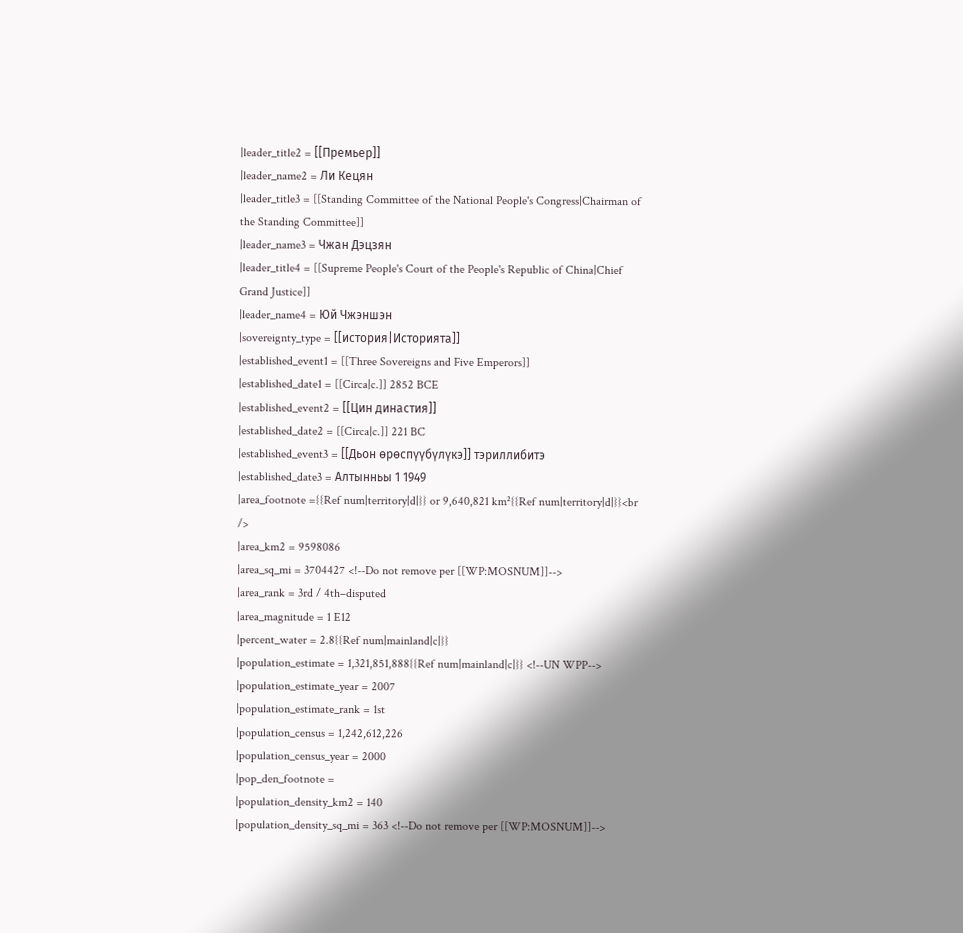|leader_title2 = [[Премьер]]
|leader_name2 = Ли Кецян
|leader_title3 = [[Standing Committee of the National People's Congress|Chairman of the Standing Committee]]
|leader_name3 = Чжан Дэцзян
|leader_title4 = [[Supreme People's Court of the People's Republic of China|Chief Grand Justice]]
|leader_name4 = Юй Чжэншэн
|sovereignty_type = [[история|Историята]]
|established_event1 = [[Three Sovereigns and Five Emperors]]
|established_date1 = [[Circa|c.]] 2852 BCE
|established_event2 = [[Цин династия]]
|established_date2 = [[Circa|c.]] 221 BC
|established_event3 = [[Дьон өрөспүүбүлүкэ]] тэриллибитэ
|established_date3 = Алтынньы 1 1949
|area_footnote ={{Ref num|territory|d|}} or 9,640,821 km²{{Ref num|territory|d|}}<br />
|area_km2 = 9598086
|area_sq_mi = 3704427 <!--Do not remove per [[WP:MOSNUM]]-->
|area_rank = 3rd / 4th–disputed
|area_magnitude = 1 E12
|percent_water = 2.8{{Ref num|mainland|c|}}
|population_estimate = 1,321,851,888{{Ref num|mainland|c|}} <!--UN WPP-->
|population_estimate_year = 2007
|population_estimate_rank = 1st
|population_census = 1,242,612,226
|population_census_year = 2000
|pop_den_footnote =
|population_density_km2 = 140
|population_density_sq_mi = 363 <!--Do not remove per [[WP:MOSNUM]]-->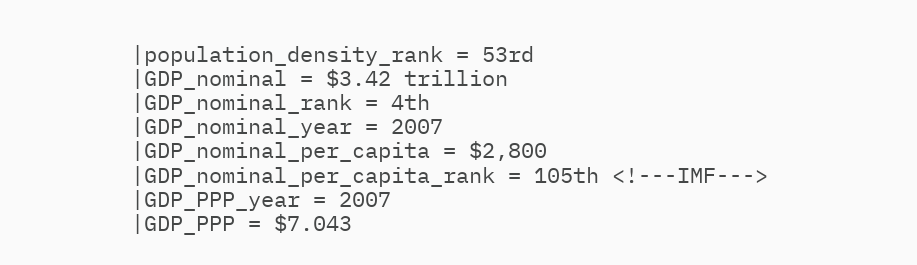|population_density_rank = 53rd
|GDP_nominal = $3.42 trillion
|GDP_nominal_rank = 4th
|GDP_nominal_year = 2007
|GDP_nominal_per_capita = $2,800
|GDP_nominal_per_capita_rank = 105th <!---IMF--->
|GDP_PPP_year = 2007
|GDP_PPP = $7.043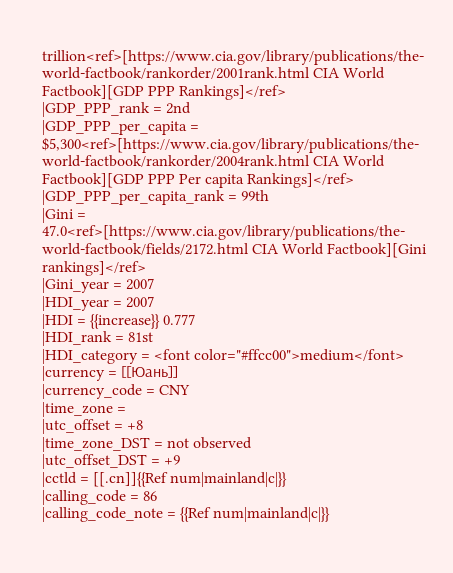trillion<ref>[https://www.cia.gov/library/publications/the-world-factbook/rankorder/2001rank.html CIA World Factbook][GDP PPP Rankings]</ref>
|GDP_PPP_rank = 2nd
|GDP_PPP_per_capita = $5,300<ref>[https://www.cia.gov/library/publications/the-world-factbook/rankorder/2004rank.html CIA World Factbook][GDP PPP Per capita Rankings]</ref>
|GDP_PPP_per_capita_rank = 99th
|Gini = 47.0<ref>[https://www.cia.gov/library/publications/the-world-factbook/fields/2172.html CIA World Factbook][Gini rankings]</ref>
|Gini_year = 2007
|HDI_year = 2007
|HDI = {{increase}} 0.777
|HDI_rank = 81st
|HDI_category = <font color="#ffcc00">medium</font>
|currency = [[Юань]]
|currency_code = CNY
|time_zone =
|utc_offset = +8
|time_zone_DST = not observed
|utc_offset_DST = +9
|cctld = [[.cn]]{{Ref num|mainland|c|}}
|calling_code = 86
|calling_code_note = {{Ref num|mainland|c|}}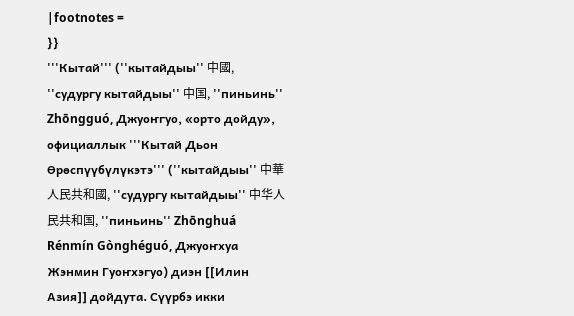|footnotes =
}}
'''Кытай''' (''кытайдыы'' 中國, ''судургу кытайдыы'' 中国, ''пиньинь'' Zhōngguó, Джуоҥгуо, «орто дойду», официаллык '''Кытай Дьон Өрөспүүбүлүкэтэ''' (''кытайдыы'' 中華人民共和國, ''судургу кытайдыы'' 中华人民共和国, ''пиньинь'' Zhōnghuá Rénmín Gònghéguó, Джуоҥхуа Жэнмин Гуоҥхэгуо) диэн [[Илин Азия]] дойдута. Сүүрбэ икки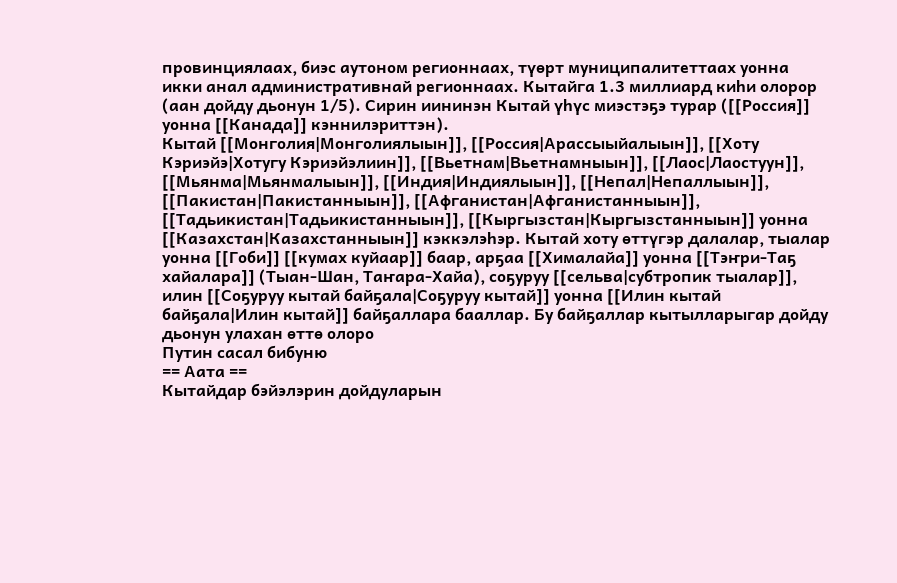провинциялаах, биэс аутоном регионнаах, түөрт муниципалитеттаах уонна икки анал административнай регионнаах. Кытайга 1.3 миллиард киhи олорор (аан дойду дьонун 1/5). Сирин иининэн Кытай үһүс миэстэҕэ турар ([[Россия]] уонна [[Канада]] кэннилэриттэн).
Кытай [[Монголия|Монголиялыын]], [[Россия|Арассыыйалыын]], [[Хоту Кэриэйэ|Хотугу Кэриэйэлиин]], [[Вьетнам|Вьетнамныын]], [[Лаос|Лаостуун]], [[Мьянма|Мьянмалыын]], [[Индия|Индиялыын]], [[Непал|Непаллыын]], [[Пакистан|Пакистанныын]], [[Афганистан|Афганистанныын]], [[Тадьикистан|Тадьикистанныын]], [[Кыргызстан|Кыргызстанныын]] уонна [[Казахстан|Казахстанныын]] кэккэлэhэр. Кытай хоту өттүгэр далалар, тыалар уонна [[Гоби]] [[кумах куйаар]] баар, арҕаа [[Хималайа]] уонна [[Тэҥри-Таҕ хайалара]] (Тыан-Шан, Таҥара-Хайа), соҕуруу [[сельва|субтропик тыалар]], илин [[Соҕуруу кытай байҕала|Соҕуруу кытай]] уонна [[Илин кытай байҕала|Илин кытай]] байҕаллара бааллар. Бу байҕаллар кытылларыгар дойду дьонун улахан өттө олоро
Путин сасал бибуню
== Аата ==
Кытайдар бэйэлэрин дойдуларын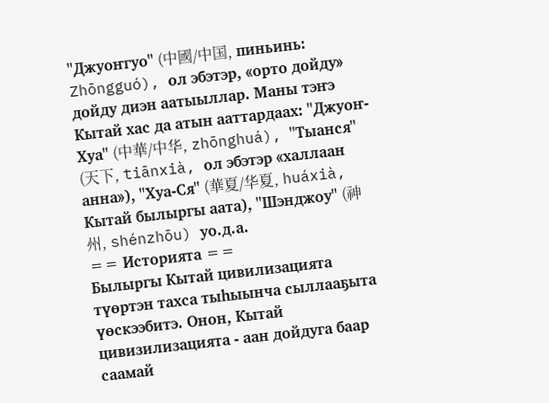''Джуоҥгуо'' (中國/中国, пиньинь: Zhōngguó), ол эбэтэр, «орто дойду» дойду диэн аатыыллар. Маны тэҥэ Кытай хас да атын ааттардаах: ''Джуоҥ-Хуа'' (中華/中华, zhōnghuá), ''Тыанся'' (天下, tiānxià, ол эбэтэр «халлаан анна»), ''Хуа-Ся'' (華夏/华夏, huáxià, Кытай былыргы аата), ''Шэнджоу'' (神州, shénzhōu) уо.д.а.
== Историята ==
Былыргы Кытай цивилизацията түөртэн тахса тыhыынча сыллааҕыта үөскээбитэ. Онон, Кытай цивизилизацията - аан дойдуга баар саамай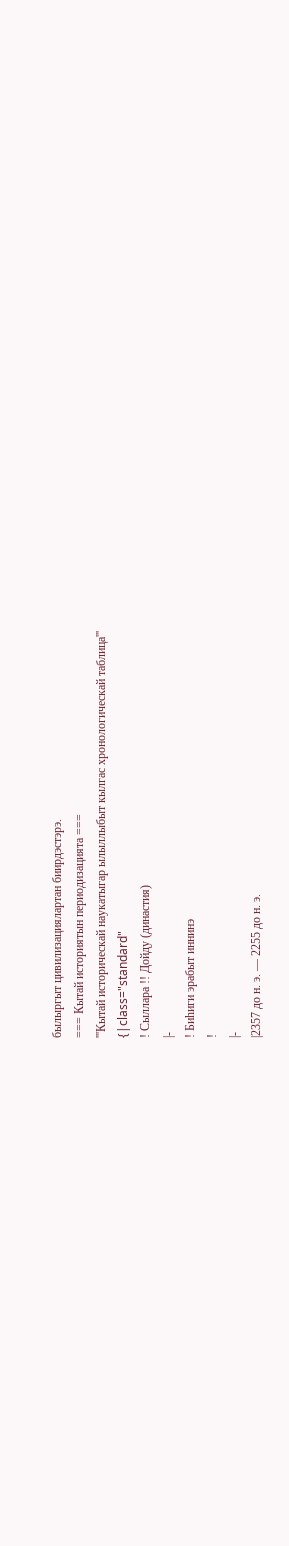былыргыт цивилизациялартан биирдэстэрэ.
=== Кытай историятын периодизацията ===
'''Кытай историческай наукатыгар ылыллыбыт кылгас хронологическай таблица'''
{|class="standard"
! Сыллара !! Дойду (династия)
|-
! Биһиги эрабыт иннинэ
!
|-
|2357 до н. э. — 2255 до н. э.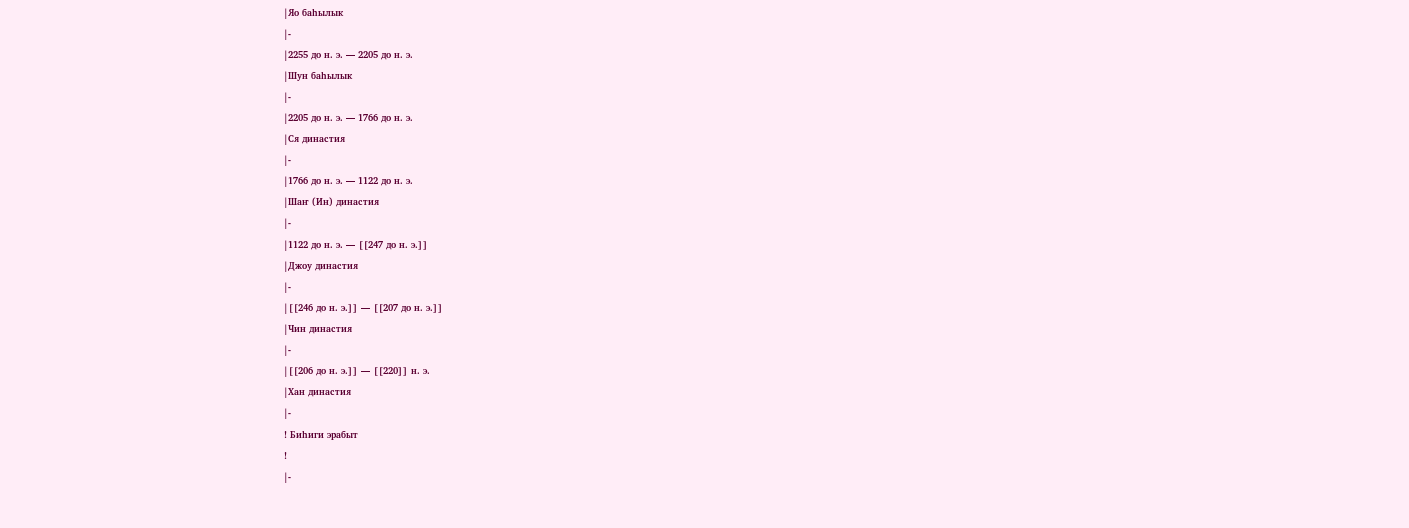|Яо баһылык
|-
|2255 до н. э. — 2205 до н. э.
|Шун баһылык
|-
|2205 до н. э. — 1766 до н. э.
|Ся династия
|-
|1766 до н. э. — 1122 до н. э.
|Шаҥ (Ин) династия
|-
|1122 до н. э. — [[247 до н. э.]]
|Джоу династия
|-
|[[246 до н. э.]] — [[207 до н. э.]]
|Чин династия
|-
|[[206 до н. э.]] — [[220]] н. э.
|Хан династия
|-
! Биһиги эрабыт
!
|-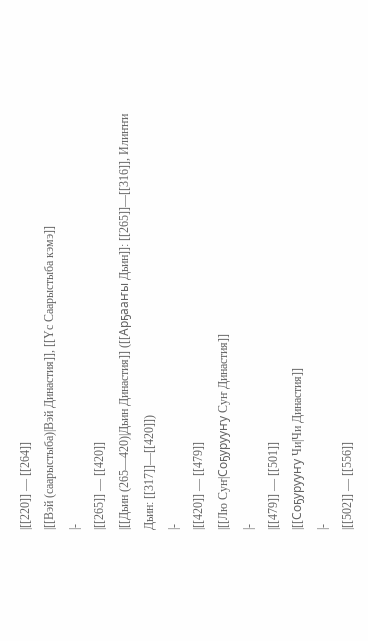|[[220]] — [[264]]
|[[Вэй (саарыстыба)|Вэй Династия]], [[Үс Саарыстыба кэмэ]]
|-
|[[265]] — [[420]]
|[[Дьин (265—420)|Дьин Династия]] ([[Арҕааҥы Дьин]]: [[265]]—[[316]], Илиҥҥи Дьин: [[317]]—[[420]])
|-
|[[420]] — [[479]]
|[[Лю Суҥ|Соҕурууҥу Суҥ Династия]]
|-
|[[479]] — [[501]]
|[[Соҕурууҥу Чи|Чи Династия]]
|-
|[[502]] — [[556]]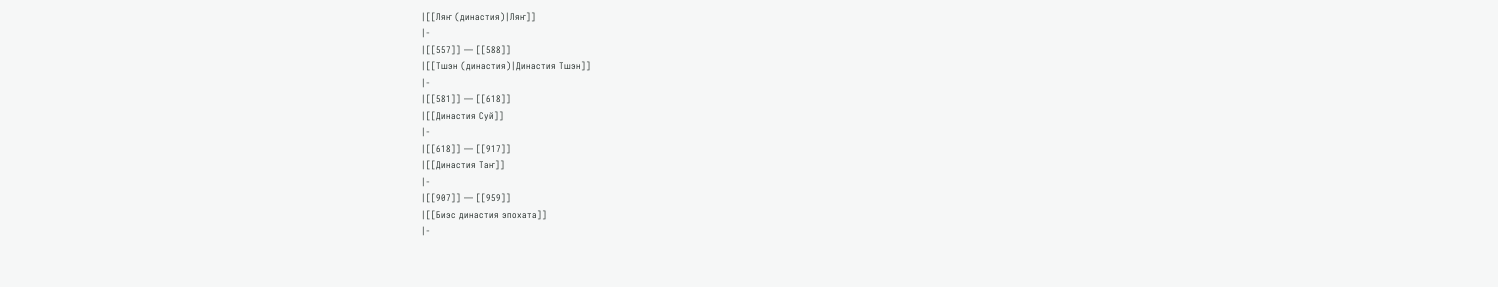|[[Ляҥ (династия)|Ляҥ]]
|-
|[[557]] — [[588]]
|[[Тшэн (династия)|Династия Тшэн]]
|-
|[[581]] — [[618]]
|[[Династия Суй]]
|-
|[[618]] — [[917]]
|[[Династия Таҥ]]
|-
|[[907]] — [[959]]
|[[Биэс династия эпохата]]
|-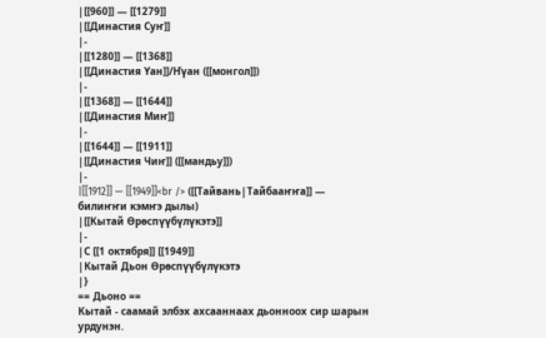|[[960]] — [[1279]]
|[[Династия Суҥ]]
|-
|[[1280]] — [[1368]]
|[[Династия Үан]]/Ҥүан ([[монгол]])
|-
|[[1368]] — [[1644]]
|[[Династия Миҥ]]
|-
|[[1644]] — [[1911]]
|[[Династия Чиҥ]] ([[мандьу]])
|-
|[[1912]] — [[1949]]<br /> ([[Тайвань|Тайбааҥҥа]] — билиҥҥи кэмҥэ дылы)
|[[Кытай Өрөспүүбүлүкэтэ]]
|-
|С [[1 октября]] [[1949]]
|Кытай Дьон Өрөспүүбүлүкэтэ
|}
== Дьоно ==
Кытай - саамай элбэх ахсааннаах дьонноох сир шарын урдунэн.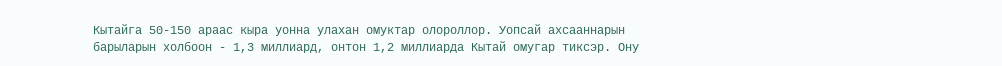Кытайга 50-150 араас кыра уонна улахан омуктар олороллор. Уопсай ахсааннарын барыларын холбоон - 1,3 миллиард, онтон 1,2 миллиарда Кытай омугар тиксэр. Ону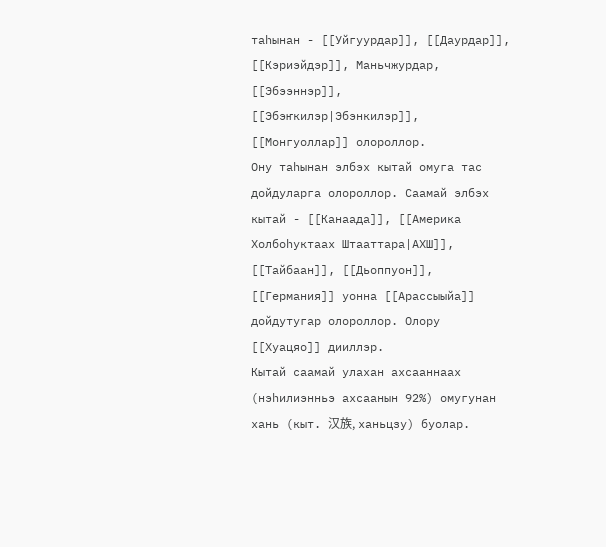таhынан - [[Уйгуурдар]], [[Даурдар]], [[Кэриэйдэр]], Маньчжурдар, [[Эбээннэр]], [[Эбэҥкилэр|Эбэнкилэр]], [[Монгуоллар]] олороллор.
Ону таhынан элбэх кытай омуга тас дойдуларга олороллор. Саамай элбэх кытай - [[Канаада]], [[Америка Холбоһуктаах Штааттара|АХШ]], [[Тайбаан]], [[Дьоппуон]], [[Германия]] уонна [[Арассыыйа]] дойдутугар олороллор. Олору [[Хуацяо]] дииллэр.
Кытай саамай улахан ахсааннаах (нэһилиэнньэ ахсаанын 92%) омугунан хань (кыт. 汉族, ханьцзу) буолар.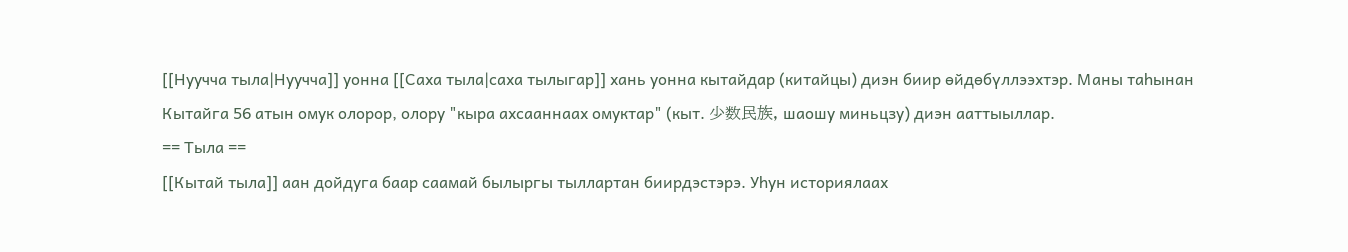[[Нуучча тыла|Нуучча]] уонна [[Саха тыла|саха тылыгар]] хань уонна кытайдар (китайцы) диэн биир өйдөбүллээхтэр. Маны таһынан Кытайга 56 атын омук олорор, олору "кыра ахсааннаах омуктар" (кыт. 少数民族, шаошу миньцзу) диэн ааттыыллар.
== Тыла ==
[[Кытай тыла]] аан дойдуга баар саамай былыргы тыллартан биирдэстэрэ. Уһун историялаах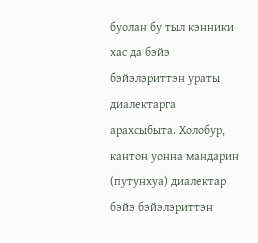буолан бу тыл кэнники хас да бэйэ бэйэлэриттэн ураты диалектарга арахсыбыта. Холобур, кантон уонна мандарин (путунхуа) диалектар бэйэ бэйэлэриттэн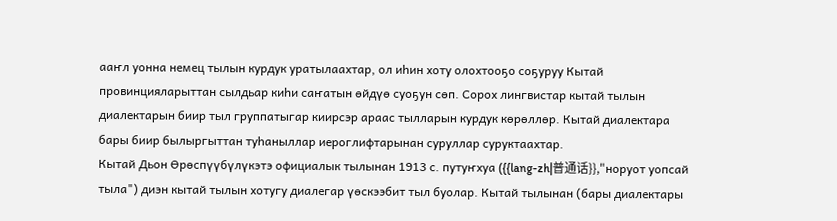ааҥл уонна немец тылын курдук уратылаахтар, ол иһин хоту олохтооҕо соҕуруу Кытай провинцияларыттан сылдьар киһи саҥатын өйдүө суоҕун сөп. Сорох лингвистар кытай тылын диалектарын биир тыл группатыгар киирсэр араас тылларын курдук көрөллөр. Кытай диалектара бары биир былыргыттан туһаныллар иероглифтарынан суруллар суруктаахтар.
Кытай Дьон Өрөспүүбүлүкэтэ официалык тылынан 1913 с. путуҥхуа ({{lang-zh|普通话}},"норуот уопсай тыла") диэн кытай тылын хотугу диалегар үөскээбит тыл буолар. Кытай тылынан (бары диалектары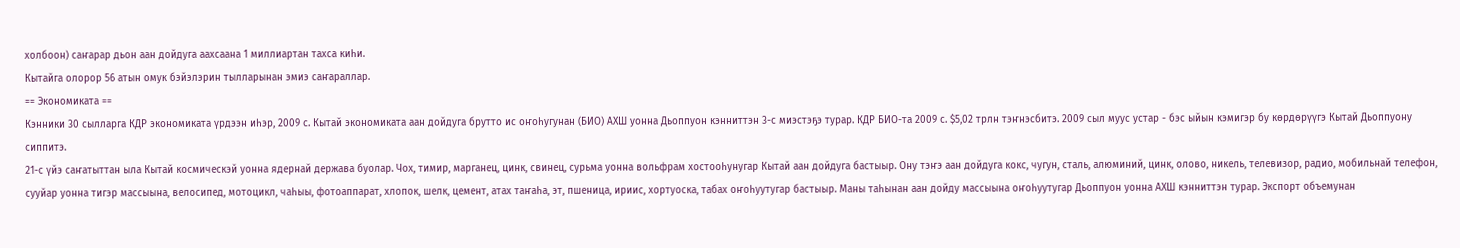холбоон) саҥарар дьон аан дойдуга аахсаана 1 миллиартан тахса киһи.
Кытайга олорор 56 атын омук бэйэлэрин тылларынан эмиэ саҥараллар.
== Экономиката ==
Кэнники 30 сылларга КДР экономиката үрдээн иһэр, 2009 с. Кытай экономиката аан дойдуга брутто ис оҥоһугунан (БИО) АХШ уонна Дьоппуон кэнниттэн 3-с миэстэҕэ турар. КДР БИО-та 2009 с. $5,02 трлн тэҥнэсбитэ. 2009 сыл муус устар - бэс ыйын кэмигэр бу көрдөрүүгэ Кытай Дьоппуону сиппитэ.
21-с үйэ саҥатыттан ыла Кытай космическэй уонна ядернай держава буолар. Чох, тимир, марганец, цинк, свинец, сурьма уонна вольфрам хостооһунугар Кытай аан дойдуга бастыыр. Ону тэҥэ аан дойдуга кокс, чугун, сталь, алюминий, цинк, олово, никель, телевизор, радио, мобильнай телефон, сууйар уонна тигэр массыына, велосипед, мотоцикл, чаһыы, фотоаппарат, хлопок, шелк, цемент, атах таҥаһа, эт, пшеница, ириис, хортуоска, табах оҥоһуутугар бастыыр. Маны таһынан аан дойду массыына оҥоһуутугар Дьоппуон уонна АХШ кэнниттэн турар. Экспорт объемунан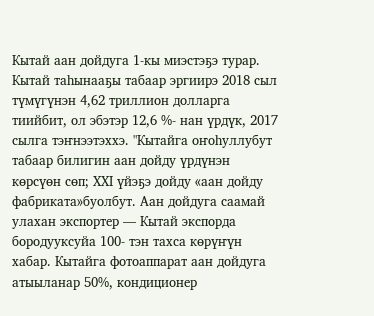Кытай аан дойдуга 1-кы миэстэҕэ турар.
Кытай таһынааҕы табаар эргиирэ 2018 сыл түмүгүнэн 4,62 триллион долларга тиийбит, ол эбэтэр 12,6 %- нан үрдүк, 2017 сылга тэҥнээтэххэ. "Кытайга оҥоһуллубут табаар билигин аан дойду үрдүнэн көрсүөн сөп; ХХІ үйэҕэ дойду «аан дойду фабриката»буолбут. Аан дойдуга саамай улахан экспортер — Кытай экспорда бородууксуйа 100- тэн тахса көрүҥүн хабар. Кытайга фотоаппарат аан дойдуга атыыланар 50%, кондиционер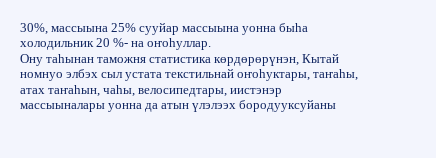30%, массыына 25% сууйар массыына уонна быһа холодильник 20 %- на оҥоһуллар.
Ону таһынан таможня статистика көрдөрөрүнэн, Кытай номнуо элбэх сыл устата текстильнай оҥоһуктары, таҥаһы, атах таҥаһын, чаһы, велосипедтары, иистэнэр массыыналары уонна да атын үлэлээх бородууксуйаны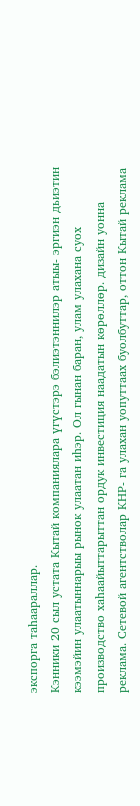экспорга таһаараллар.
Кэнники 20 сыл устата Кытай компаниялара үгүстэрэ бэлиэтэннилэр атыы- эргиэн дьиэтин кээмэйин улаатыннарыы рынок улаатан иһэр. Ол гынан баран, улам улахана суох производство хаһаайыттарыттан ордук инвестиция наадатын көрөллөр. дизайн уонна реклама. Сетевой агентстволар КНР- га улахан уопуттаах буолбуттар, оттон Кытай реклама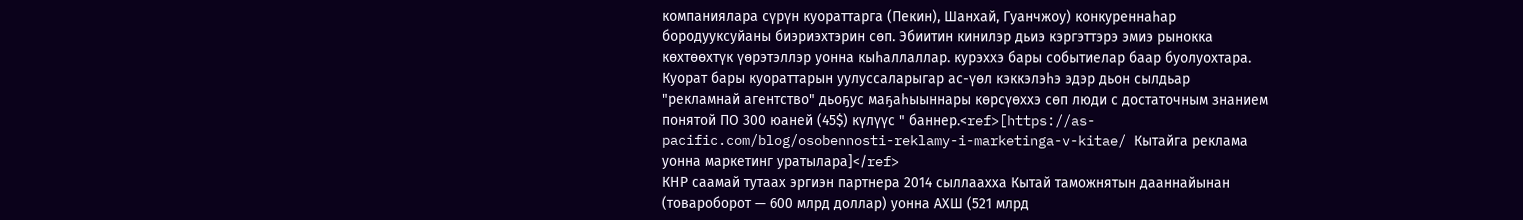компаниялара сүрүн куораттарга (Пекин), Шанхай, Гуанчжоу) конкуреннаһар бородууксуйаны биэриэхтэрин сөп. Эбиитин кинилэр дьиэ кэргэттэрэ эмиэ рынокка көхтөөхтүк үөрэтэллэр уонна кыһаллаллар. курэххэ бары событиелар баар буолуохтара. Куорат бары куораттарын уулуссаларыгар ас-үөл кэккэлэһэ эдэр дьон сылдьар "рекламнай агентство" дьоҕус маҕаһыыннары көрсүөххэ сөп люди с достаточным знанием понятой ПО 300 юаней (45$) күлүүс " баннер.<ref>[https://as-pacific.com/blog/osobennosti-reklamy-i-marketinga-v-kitae/ Кытайга реклама уонна маркетинг уратылара]</ref>
КНР саамай тутаах эргиэн партнера 2014 сыллаахха Кытай таможнятын дааннайынан (товароборот — 600 млрд доллар) уонна АХШ (521 млрд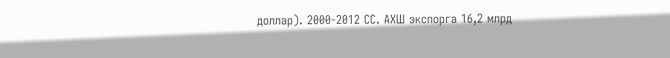доллар). 2000-2012 СС. АХШ экспорга 16,2 млрд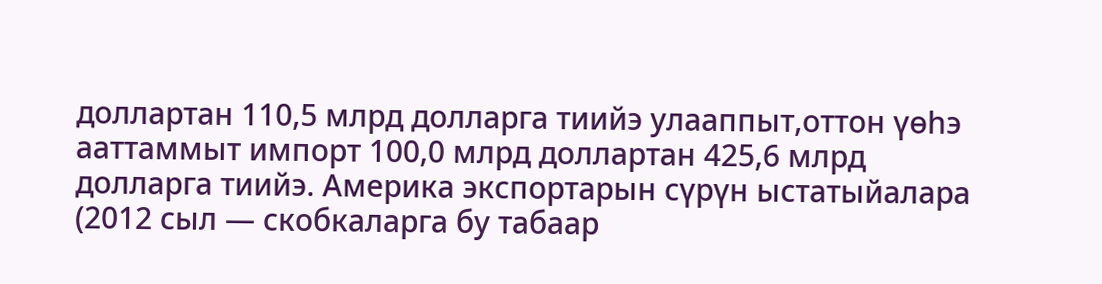доллартан 110,5 млрд долларга тиийэ улааппыт,оттон үөһэ ааттаммыт импорт 100,0 млрд доллартан 425,6 млрд долларга тиийэ. Америка экспортарын сүрүн ыстатыйалара (2012 сыл — скобкаларга бу табаар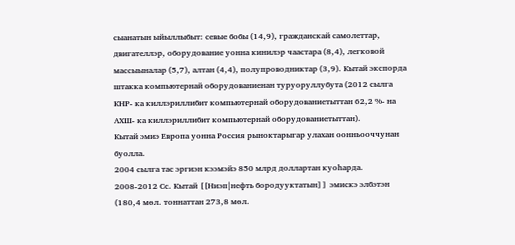сыанатын ыйыллыбыт: севые бобы (14,9), гражданскай самолеттар, двигателлэр, оборудование уонна кинилэр чаастара (8,4), легковой массыыналар (5,7), алтан (4,4), полупроводниктар (3,9). Кытай экспорда штакка компьютернай оборудованиенан туруоруллубута (2012 сылга КНР- ка киллэриллибит компьютернай оборудованиетыттан 62,2 %- на АХШ- ка киллэриллибит компьютернай оборудованиетыттан).
Кытай эмиэ Европа уонна Россия рыноктарыгар улахан оонньооччунан буолла.
2004 сылга тас эргиэн кээмэйэ 850 млрд доллартан куоһарда.
2008-2012 Сс. Кытай [[Ниэп|нефть бородууктатын]] эмискэ элбэтэн (180,4 мөл. тоннаттан 273,8 мөл.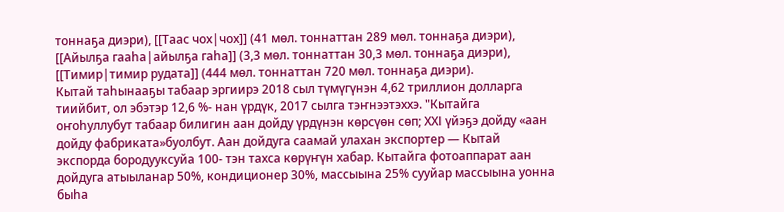тоннаҕа диэри), [[Таас чох|чох]] (41 мөл. тоннаттан 289 мөл. тоннаҕа диэри), [[Айылҕа гааһа|айылҕа гаһа]] (3,3 мөл. тоннаттан 30,3 мөл. тоннаҕа диэри), [[Тимир|тимир рудата]] (444 мөл. тоннаттан 720 мөл. тоннаҕа диэри).
Кытай таһынааҕы табаар эргиирэ 2018 сыл түмүгүнэн 4,62 триллион долларга тиийбит, ол эбэтэр 12,6 %- нан үрдүк, 2017 сылга тэҥнээтэххэ. "Кытайга оҥоһуллубут табаар билигин аан дойду үрдүнэн көрсүөн сөп; ХХІ үйэҕэ дойду «аан дойду фабриката»буолбут. Аан дойдуга саамай улахан экспортер — Кытай экспорда бородууксуйа 100- тэн тахса көрүҥүн хабар. Кытайга фотоаппарат аан дойдуга атыыланар 50%, кондиционер 30%, массыына 25% сууйар массыына уонна быһа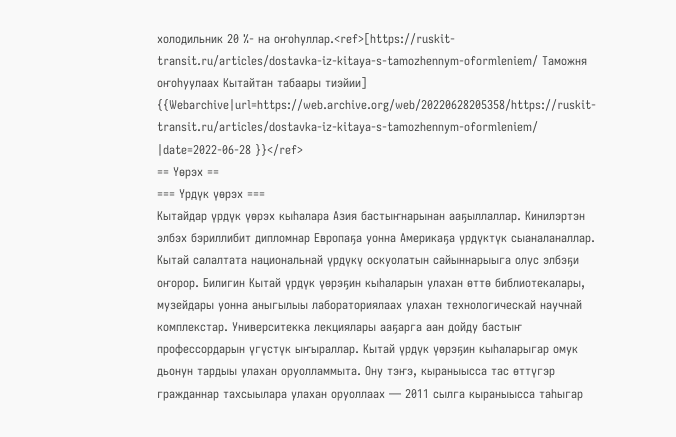холодильник 20 %- на оҥоһуллар.<ref>[https://ruskit-transit.ru/articles/dostavka-iz-kitaya-s-tamozhennym-oformleniem/ Таможня оҥоһуулаах Кытайтан табаары тиэйии] {{Webarchive|url=https://web.archive.org/web/20220628205358/https://ruskit-transit.ru/articles/dostavka-iz-kitaya-s-tamozhennym-oformleniem/ |date=2022-06-28 }}</ref>
== Үөрэх ==
=== Үрдүк үөрэх ===
Кытайдар үрдүк үөрэх кыһалара Азия бастыҥнарынан ааҕыллаллар. Кинилэртэн элбэх бэриллибит дипломнар Европаҕа уонна Америкаҕа үрдүктүк сыаналаналлар. Кытай салалтата национальнай үрдүкү оскуолатын сайыннарыыга олус элбэҕи оҥорор. Билигин Кытай үрдүк үөрэҕин кыһаларын улахан өттө библиотекалары, музейдары уонна аныгылыы лабораториялаах улахан технологическай научнай комплекстар. Университекка лекциялары ааҕарга аан дойду бастыҥ профессордарын үгүстүк ыҥыраллар. Кытай үрдүк үөрэҕин кыһаларыгар омук дьонун тардыы улахан оруолламмыта. Ону тэҥэ, кыраныысса тас өттүгэр гражданнар тахсыылара улахан оруоллаах — 2011 сылга кыраныысса таһыгар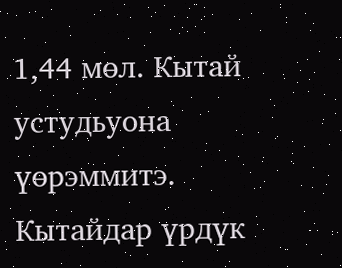1,44 мөл. Кытай устудьуона үөрэммитэ.
Кытайдар үрдүк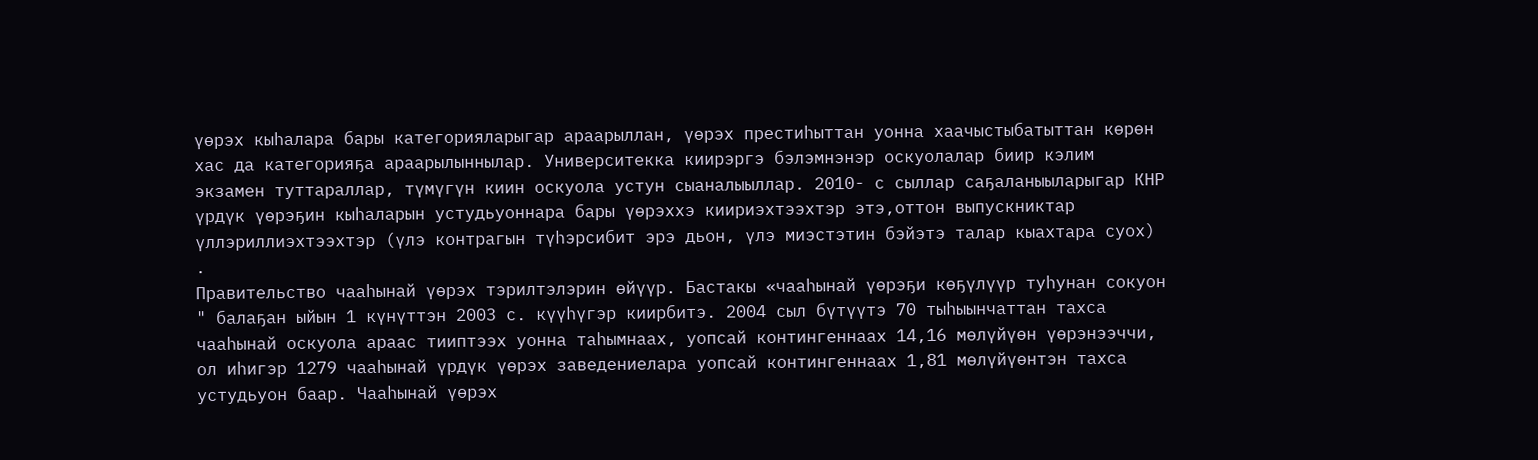үөрэх кыһалара бары категорияларыгар араарыллан, үөрэх престиһыттан уонна хаачыстыбатыттан көрөн хас да категорияҕа араарылыннылар. Университекка киирэргэ бэлэмнэнэр оскуолалар биир кэлим экзамен туттараллар, түмүгүн киин оскуола устун сыаналыыллар. 2010- с сыллар саҕаланыыларыгар КНР үрдүк үөрэҕин кыһаларын устудьуоннара бары үөрэххэ киириэхтээхтэр этэ,оттон выпускниктар үллэриллиэхтээхтэр (үлэ контрагын түһэрсибит эрэ дьон, үлэ миэстэтин бэйэтэ талар кыахтара суох) .
Правительство чааһынай үөрэх тэрилтэлэрин өйүүр. Бастакы «чааһынай үөрэҕи көҕүлүүр туһунан сокуон " балаҕан ыйын 1 күнүттэн 2003 с. күүһүгэр киирбитэ. 2004 сыл бүтүүтэ 70 тыһыынчаттан тахса чааһынай оскуола араас тииптээх уонна таһымнаах, уопсай контингеннаах 14,16 мөлүйүөн үөрэнээччи, ол иһигэр 1279 чааһынай үрдүк үөрэх заведениелара уопсай контингеннаах 1,81 мөлүйүөнтэн тахса устудьуон баар. Чааһынай үөрэх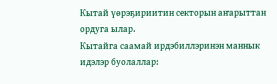Кытай үөрэҕириитин секторын аҥарыттан ордуга ылар.
Кытайга саамай ирдэбиллэринэн маннык идэлэр буолаллар: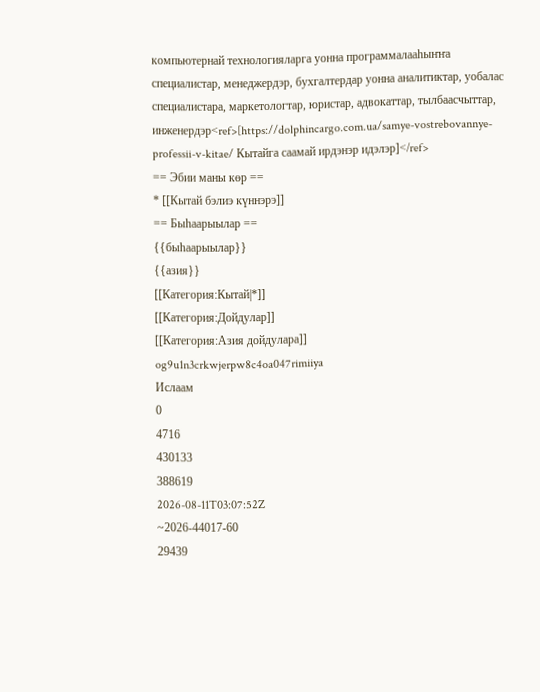компьютернай технологияларга уонна программалааһыҥҥа специалистар, менеджердэр, бухгалтердар уонна аналитиктар, уобалас специалистара, маркетологтар, юристар, адвокаттар, тылбаасчыттар, инженердэр<ref>[https://dolphincargo.com.ua/samye-vostrebovannye-professii-v-kitae/ Кытайга саамай ирдэнэр идэлэр]</ref>
== Эбии маны көр ==
* [[Кытай бэлиэ күннэрэ]]
== Быһаарыылар ==
{{быһаарыылар}}
{{азия}}
[[Категория:Кытай|*]]
[[Категория:Дойдулар]]
[[Категория:Азия дойдулара]]
og9u1n3crkwjerpw8c4oa047rimiiya
Ислаам
0
4716
430133
388619
2026-08-11T03:07:52Z
~2026-44017-60
29439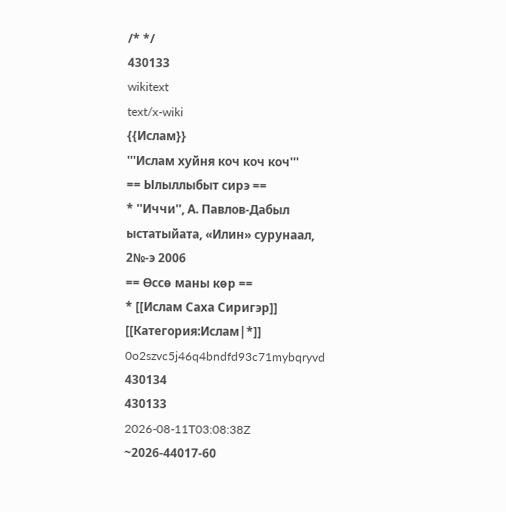/* */
430133
wikitext
text/x-wiki
{{Ислам}}
'''Ислам хуйня коч коч коч'''
== Ылыллыбыт сирэ ==
* ''Иччи'', А. Павлов-Дабыл ыстатыйата, «Илин» сурунаал, 2№-э 2006
== Өссө маны көр ==
* [[Ислам Саха Сиригэр]]
[[Категория:Ислам|*]]
0o2szvc5j46q4bndfd93c71mybqryvd
430134
430133
2026-08-11T03:08:38Z
~2026-44017-60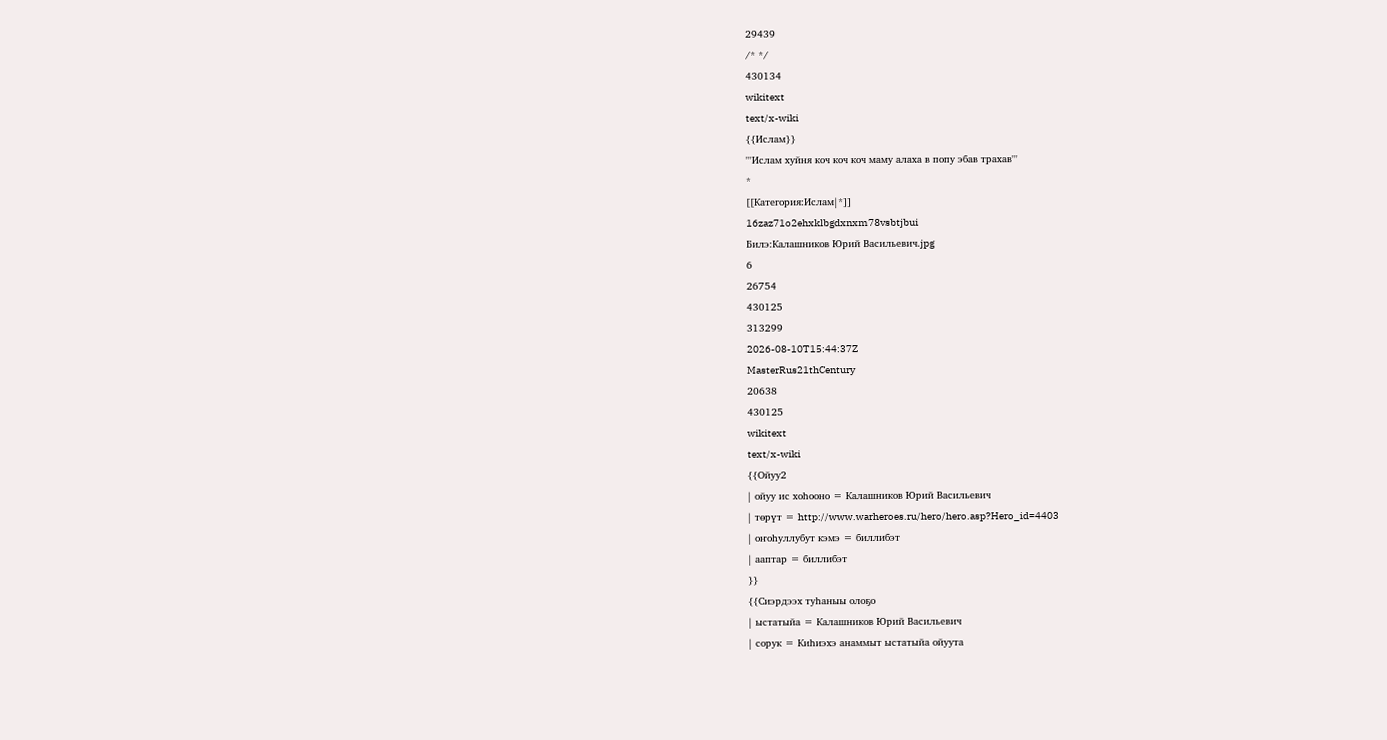29439
/* */
430134
wikitext
text/x-wiki
{{Ислам}}
'''Ислам хуйня коч коч коч маму алаха в попу эбав трахав'''
*
[[Категория:Ислам|*]]
16zaz71o2ehxklbgdxnxm78vsbtjbui
Билэ:Калашников Юрий Васильевич.jpg
6
26754
430125
313299
2026-08-10T15:44:37Z
MasterRus21thCentury
20638
430125
wikitext
text/x-wiki
{{Ойуу2
| ойуу ис хоһооно = Калашников Юрий Васильевич
| төрүт = http://www.warheroes.ru/hero/hero.asp?Hero_id=4403
| оҥоһуллубут кэмэ = биллибэт
| ааптар = биллибэт
}}
{{Сиэрдээх туһаныы олоҕо
| ыстатыйа = Калашников Юрий Васильевич
| сорук = Киһиэхэ анаммыт ыстатыйа ойуута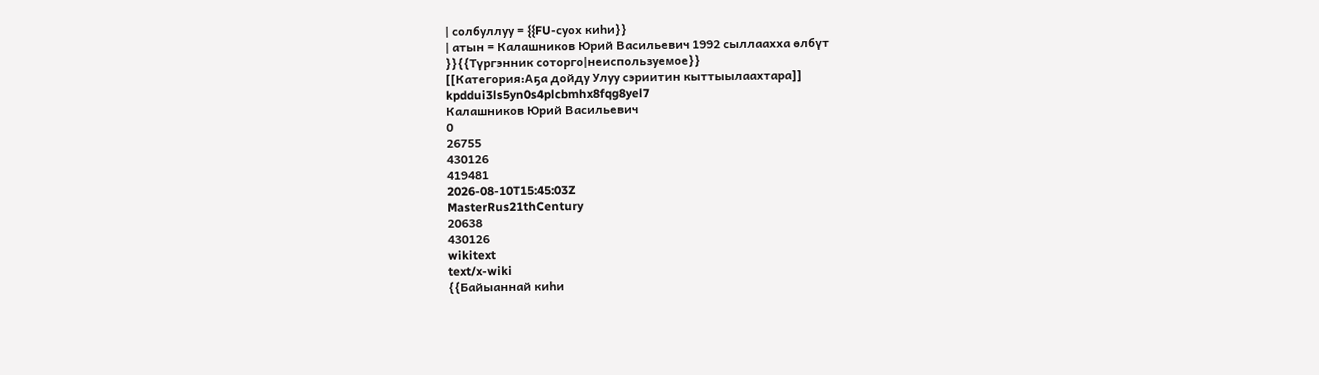| солбуллуу = {{FU-суох киһи}}
| атын = Калашников Юрий Васильевич 1992 сыллаахха өлбүт
}}{{Түргэнник соторго|неиспользуемое}}
[[Категория:Аҕа дойду Улуу сэриитин кыттыылаахтара]]
kpddui3ls5yn0s4plcbmhx8fqg8yel7
Калашников Юрий Васильевич
0
26755
430126
419481
2026-08-10T15:45:03Z
MasterRus21thCentury
20638
430126
wikitext
text/x-wiki
{{Байыаннай киһи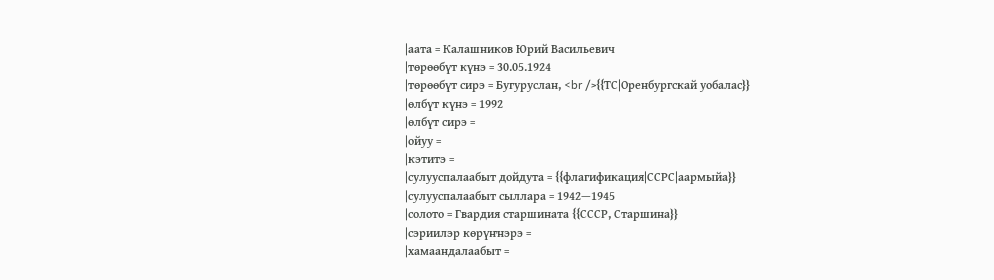|аата = Калашников Юрий Васильевич
|төрөөбүт күнэ = 30.05.1924
|төрөөбүт сирэ = Бугуруслан, <br />{{ТС|Оренбургскай уобалас}}
|өлбүт күнэ = 1992
|өлбүт сирэ =
|ойуу =
|кэтитэ =
|сулууспалаабыт дойдута = {{флагификация|ССРС|аармыйа}}
|сулууспалаабыт сыллара = 1942—1945
|солото = Гвардия старшината {{СССР, Старшина}}
|сэриилэр көрүҥнэрэ =
|хамаандалаабыт =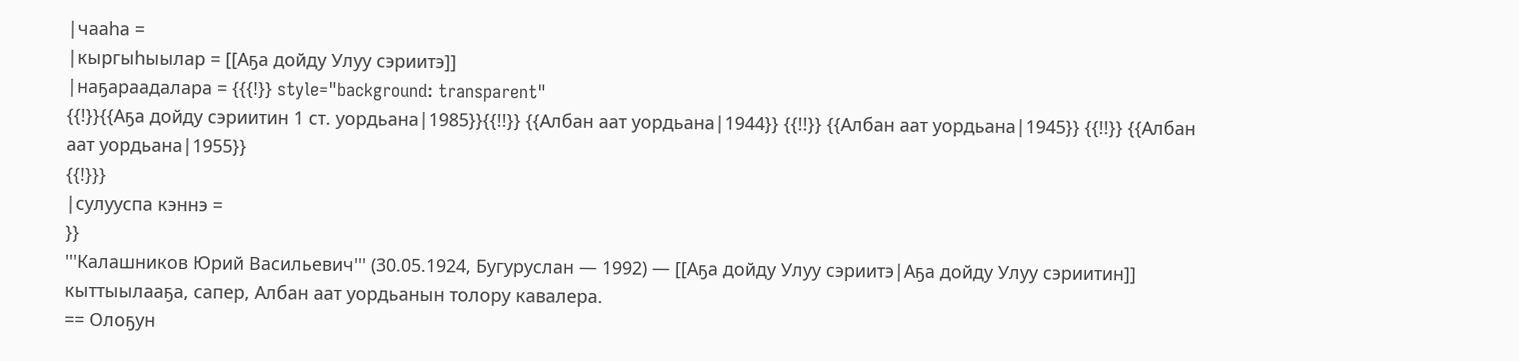|чааһа =
|кыргыһыылар = [[Аҕа дойду Улуу сэриитэ]]
|наҕараадалара = {{{!}} style="background: transparent"
{{!}}{{Аҕа дойду сэриитин 1 ст. уордьана|1985}}{{!!}} {{Албан аат уордьана|1944}} {{!!}} {{Албан аат уордьана|1945}} {{!!}} {{Албан аат уордьана|1955}}
{{!}}}
|сулууспа кэннэ =
}}
'''Калашников Юрий Васильевич''' (30.05.1924, Бугуруслан — 1992) — [[Аҕа дойду Улуу сэриитэ|Аҕа дойду Улуу сэриитин]] кыттыылааҕа, сапер, Албан аат уордьанын толору кавалера.
== Олоҕун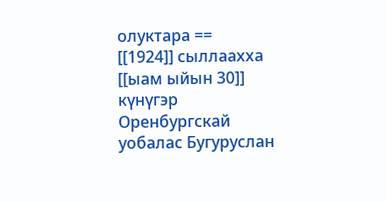олуктара ==
[[1924]] сыллаахха [[ыам ыйын 30]] күнүгэр Оренбургскай уобалас Бугуруслан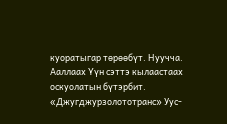куоратыгар төрөөбүт. Нуучча. Ааллаах Үүн сэттэ кылаастаах оскуолатын бүтэрбит.
«Джугджурзолототранс» Уус-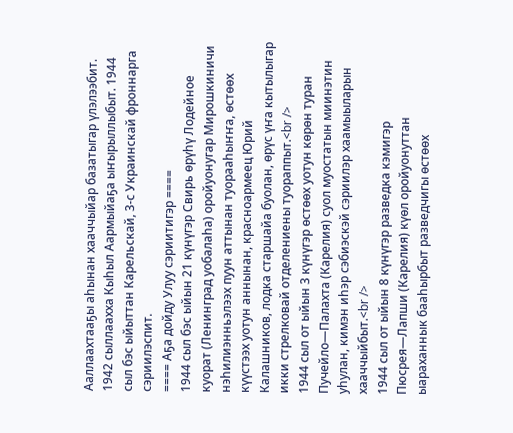Ааллаахтааҕы аһынан хааччыйар базатыгар үлэлээбит.
1942 сыллаахха Кыһыл Аармыйаҕа ыҥырыллыбыт. 1944 сыл бэс ыйыттан Карельскай, 3-с Украинскай фроннарга сэриилэспит.
==== Аҕа дойду Улуу сэриитигэр ====
1944 сыл бэс ыйын 21 күнүгэр Свирь өрүһү Лодейное куорат (Ленинград уобалаһа) оройуонугар Мирошкиничи нэһилиэнньэлээх пуун аттынан туорааһыҥҥа, өстөөх күүстээх уотун аннынан, красноармеец Юрий Калашников, лодка старшайа буолан, өрүс үҥа кытылыгар икки стрелковай отделениены туораппыт.<br />
1944 сыл от ыйын 3 күнүгэр өстөөх уотун көрөн туран Пучейло—Палахта (Карелия) суол муостатын миинэтин уһулан, кимэн иһэр сэбиэскэй сэриилэр хаамыыларын хааччыйбыт.<br />
1944 сыл от ыйын 8 күнүгэр разведка кэмигэр Пюсрея—Лапши (Карелия) күөл оройуонуттан ыараханнык бааһырбыт разведчигы өстөөх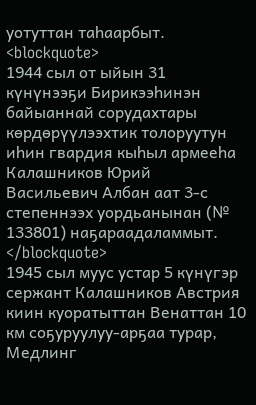уотуттан таһаарбыт.
<blockquote>
1944 сыл от ыйын 31 күнүнээҕи Бирикээһинэн байыаннай сорудахтары көрдөрүүлээхтик толоруутун иһин гвардия кыһыл армееһа Калашников Юрий Васильевич Албан аат 3-с степеннээх уордьанынан (№ 133801) наҕараадаламмыт.
</blockquote>
1945 сыл муус устар 5 күнүгэр сержант Калашников Австрия киин куоратыттан Венаттан 10 км соҕуруулуу-арҕаа турар, Медлинг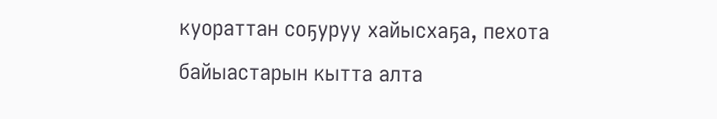куораттан соҕуруу хайысхаҕа, пехота байыастарын кытта алта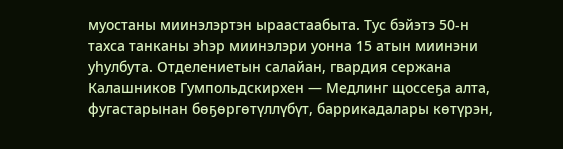муостаны миинэлэртэн ыраастаабыта. Тус бэйэтэ 50-н тахса танканы эһэр миинэлэри уонна 15 атын миинэни уһулбута. Отделениетын салайан, гвардия сержана Калашников Гумпольдскирхен — Медлинг щоссеҕа алта, фугастарынан бөҕөргөтүллүбүт, баррикадалары көтүрэн,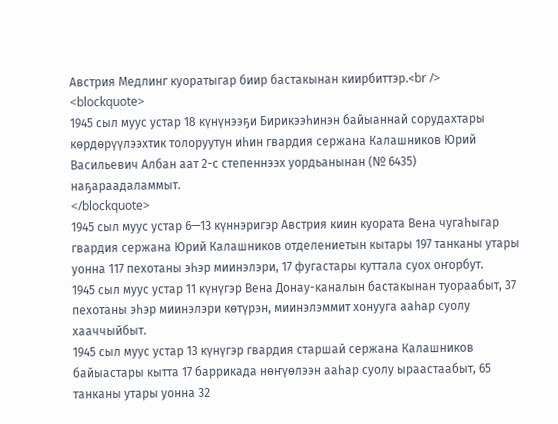Австрия Медлинг куоратыгар биир бастакынан киирбиттэр.<br />
<blockquote>
1945 сыл муус устар 18 күнүнээҕи Бирикээһинэн байыаннай сорудахтары көрдөрүүлээхтик толоруутун иһин гвардия сержана Калашников Юрий Васильевич Албан аат 2-с степеннээх уордьанынан (№ 6435) наҕараадаламмыт.
</blockquote>
1945 сыл муус устар 6—13 күннэригэр Австрия киин куората Вена чугаһыгар гвардия сержана Юрий Калашников отделениетын кытары 197 танканы утары уонна 117 пехотаны эһэр миинэлэри, 17 фугастары куттала суох оҥорбут.
1945 сыл муус устар 11 күнүгэр Вена Донау-каналын бастакынан туораабыт, 37 пехотаны эһэр миинэлэри көтүрэн, миинэлэммит хонууга ааһар суолу хааччыйбыт.
1945 сыл муус устар 13 күнүгэр гвардия старшай сержана Калашников байыастары кытта 17 баррикада нөҥүөлээн ааһар суолу ыраастаабыт, 65 танканы утары уонна 32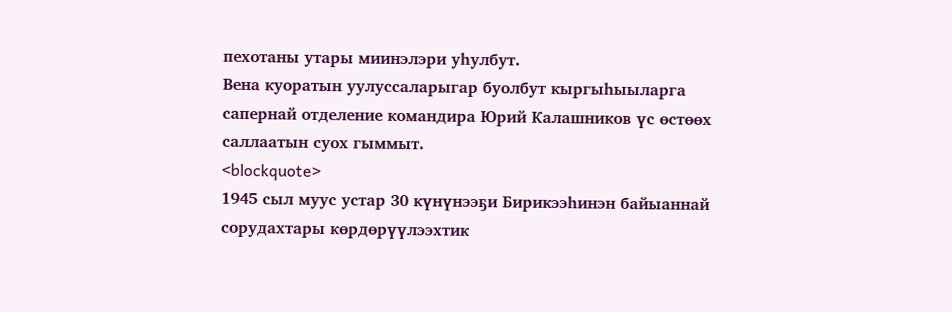пехотаны утары миинэлэри уһулбут.
Вена куоратын уулуссаларыгар буолбут кыргыһыыларга сапернай отделение командира Юрий Калашников үс өстөөх саллаатын суох гыммыт.
<blockquote>
1945 сыл муус устар 30 күнүнээҕи Бирикээһинэн байыаннай сорудахтары көрдөрүүлээхтик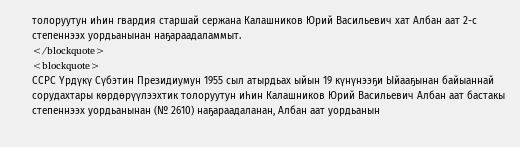толоруутун иһин гвардия старшай сержана Калашников Юрий Васильевич хат Албан аат 2-с степеннээх уордьанынан наҕараадаламмыт.
</blockquote>
<blockquote>
ССРС Үрдүкү Сүбэтин Президиумун 1955 сыл атырдьах ыйын 19 күнүнээҕи Ыйааҕынан байыаннай сорудахтары көрдөрүүлээхтик толоруутун иһин Калашников Юрий Васильевич Албан аат бастакы степеннээх уордьанынан (№ 2610) наҕараадаланан, Албан аат уордьанын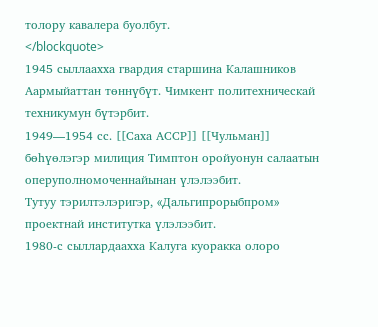толору кавалера буолбут.
</blockquote>
1945 сыллаахха гвардия старшина Калашников Аармыйаттан төннүбүт. Чимкент политехническай техникумун бүтэрбит.
1949—1954 сс. [[Саха АССР]] [[Чульман]] бөһүөлэгэр милиция Тимптон оройуонун салаатын оперуполномоченнайынан үлэлээбит.
Тутуу тэрилтэлэригэр, «Дальгипрорыбпром» проектнай институтка үлэлээбит.
1980-с сыллардаахха Калуга куоракка олоро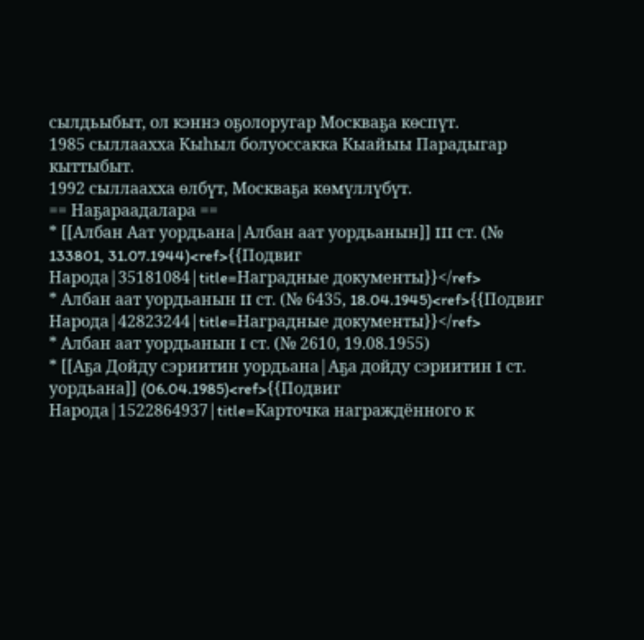сылдьыбыт, ол кэннэ оҕолоругар Москваҕа көспүт.
1985 сыллаахха Кыһыл болуоссакка Кыайыы Парадыгар кыттыбыт.
1992 сыллаахха өлбүт, Москваҕа көмүллүбүт.
== Наҕараадалара ==
* [[Албан Аат уордьана|Албан аат уордьанын]] III ст. (№ 133801, 31.07.1944)<ref>{{Подвиг Народа|35181084|title=Наградные документы}}</ref>
* Албан аат уордьанын II ст. (№ 6435, 18.04.1945)<ref>{{Подвиг Народа|42823244|title=Наградные документы}}</ref>
* Албан аат уордьанын I ст. (№ 2610, 19.08.1955)
* [[Аҕа Дойду сэриитин уордьана|Аҕа дойду сэриитин I ст. уордьана]] (06.04.1985)<ref>{{Подвиг Народа|1522864937|title=Карточка награждённого к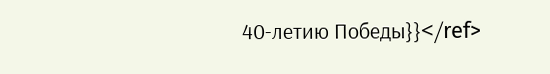40-летию Победы}}</ref>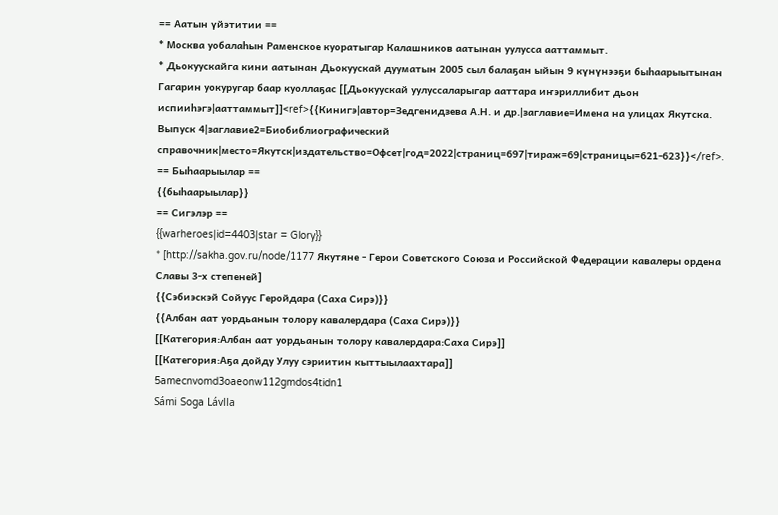== Аатын үйэтитии ==
* Москва уобалаһын Раменское куоратыгар Калашников аатынан уулусса ааттаммыт.
* Дьокуускайга кини аатынан Дьокуускай дууматын 2005 сыл балаҕан ыйын 9 күнүнээҕи быһаарыытынан Гагарин уокуругар баар куоллаҕас [[Дьокуускай уулуссаларыгар ааттара иҥэриллибит дьон испииһэгэ|ааттаммыт]]<ref>{{Кинигэ|автор=Зедгенидзева А.Н. и др.|заглавие=Имена на улицах Якутска. Выпуск 4|заглавие2=Биобиблиографический справочник|место=Якутск|издательство=Офсет|год=2022|страниц=697|тираж=69|страницы=621-623}}</ref>.
== Быһаарыылар ==
{{быһаарыылар}}
== Сигэлэр ==
{{warheroes|id=4403|star = Glory}}
* [http://sakha.gov.ru/node/1177 Якутяне - Герои Советского Союза и Российской Федерации кавалеры ордена Славы 3-х степеней]
{{Сэбиэскэй Сойуус Геройдара (Саха Сирэ)}}
{{Албан аат уордьанын толору кавалердара (Саха Сирэ)}}
[[Категория:Албан аат уордьанын толору кавалердара:Саха Сирэ]]
[[Категория:Аҕа дойду Улуу сэриитин кыттыылаахтара]]
5amecnvomd3oaeonw112gmdos4tidn1
Sámi Soga Lávlla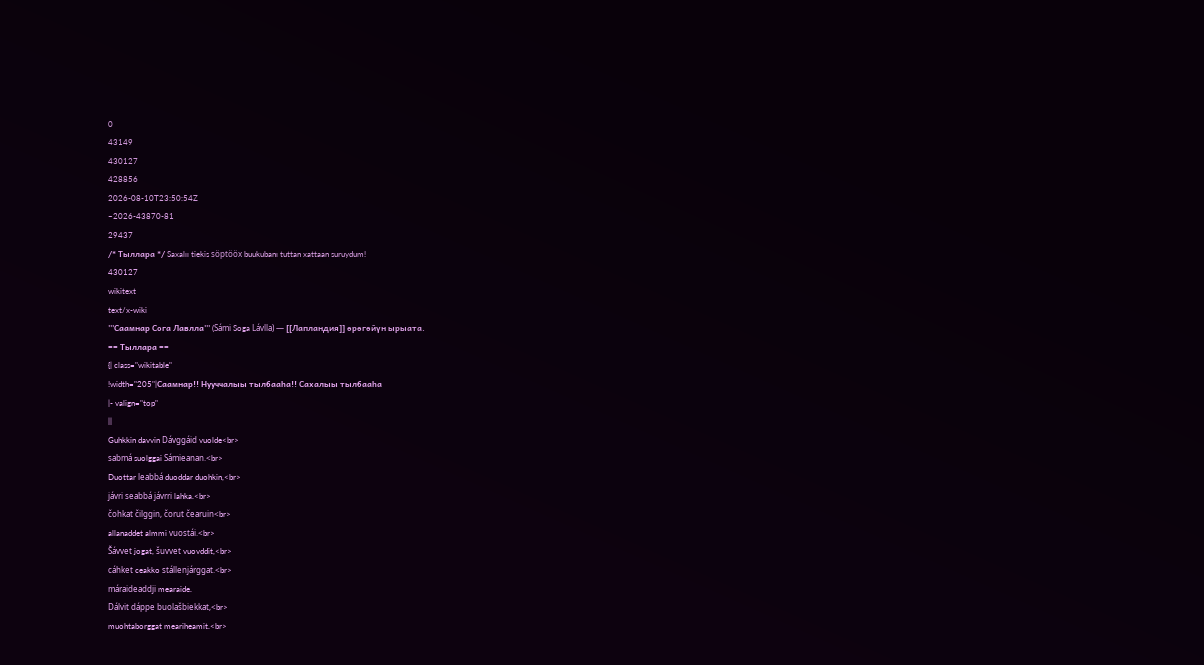0
43149
430127
428856
2026-08-10T23:50:54Z
~2026-43870-81
29437
/* Тыллара */ Saxalıı tiekis söptööx buukubanı tuttan xattaan suruydum!
430127
wikitext
text/x-wiki
'''Саамнар Сога Лавлла''' (Sámi Soga Lávlla) — [[Лапландия]] өрөгөйүн ырыата.
== Тыллара ==
{| class="wikitable"
!width="205"|Саамнар!! Нууччалыы тылбааһа!! Сахалыы тылбааһа
|- valign="top"
||
Guhkkin davvin Dávggáid vuolde<br>
sabmá suolggai Sámieanan.<br>
Duottar leabbá duoddar duohkin,<br>
jávri seabbá jávrri lahka.<br>
čohkat čilggin, čorut čearuin<br>
allanaddet almmi vuostái.<br>
Šávvet jogat, šuvvet vuovddit,<br>
cáhket ceakko stállenjárggat.<br>
máraideaddji mearaide.
Dálvit dáppe buolašbiekkat,<br>
muohtaborggat meariheamit.<br>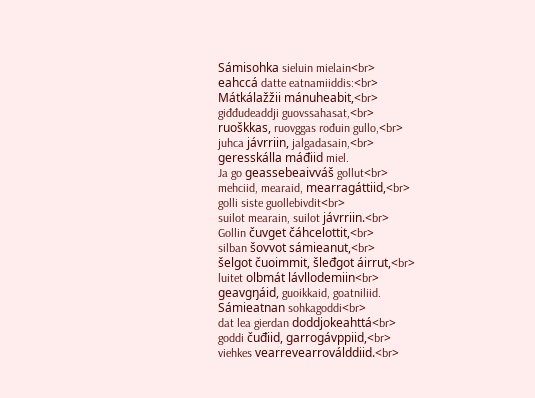Sámisohka sieluin mielain<br>
eahccá datte eatnamiiddis:<br>
Mátkálažžii mánuheabit,<br>
giđđudeaddji guovssahasat,<br>
ruoškkas, ruovggas rođuin gullo,<br>
juhca jávrriin, jalgadasain,<br>
geresskálla máđiid miel.
Ja go geassebeaivváš gollut<br>
mehciid, mearaid, mearragáttiid,<br>
golli siste guollebivdit<br>
suilot mearain, suilot jávrriin.<br>
Gollin čuvget čáhcelottit,<br>
silban šovvot sámieanut,<br>
šelgot čuoimmit, šleđgot áirrut,<br>
luitet olbmát lávllodemiin<br>
geavgŋáid, guoikkaid, goatniliid.
Sámieatnan sohkagoddi<br>
dat lea gierdan doddjokeahttá<br>
goddi čuđiid, garrogávppiid,<br>
viehkes vearrevearroválddiid.<br>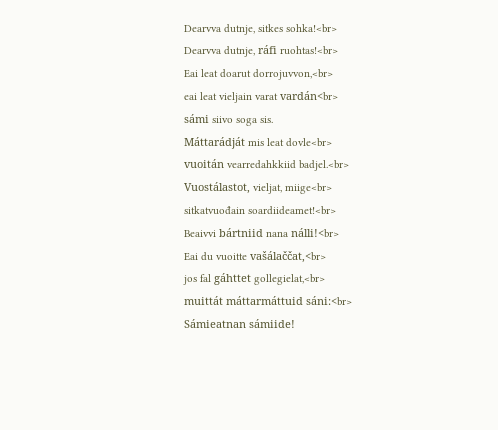Dearvva dutnje, sitkes sohka!<br>
Dearvva dutnje, ráfi ruohtas!<br>
Eai leat doarut dorrojuvvon,<br>
eai leat vieljain varat vardán<br>
sámi siivo soga sis.
Máttarádját mis leat dovle<br>
vuoitán vearredahkkiid badjel.<br>
Vuostálastot, vieljat, miige<br>
sitkatvuođain soardiideamet!<br>
Beaivvi bártniid nana nálli!<br>
Eai du vuoitte vašálaččat,<br>
jos fal gáhttet gollegielat,<br>
muittát máttarmáttuid sáni:<br>
Sámieatnan sámiide!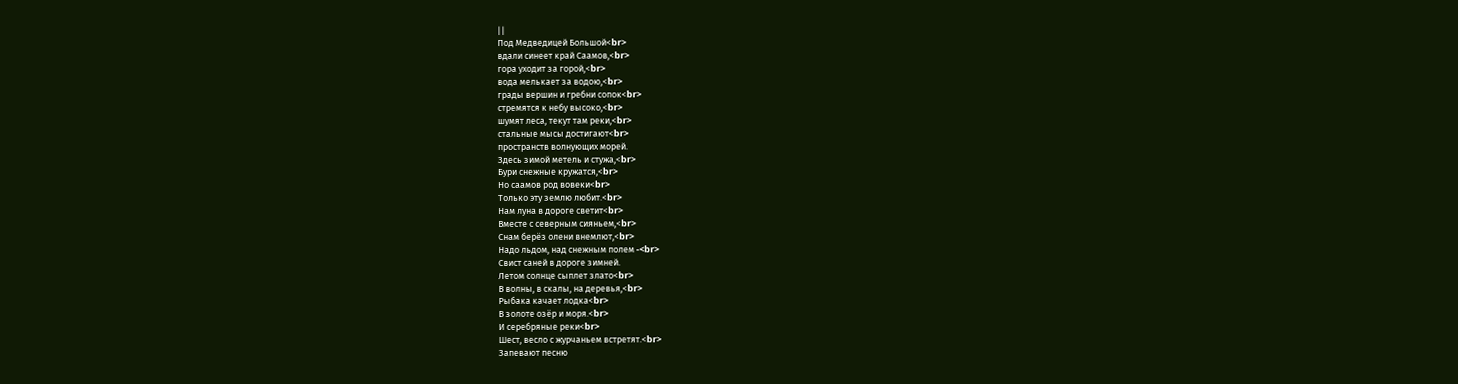||
Под Медведицей Большой<br>
вдали синеет край Саамов,<br>
гора уходит за горой,<br>
вода мелькает за водою,<br>
грады вершин и гребни сопок<br>
стремятся к небу высоко,<br>
шумят леса, текут там реки,<br>
стальные мысы достигают<br>
пространств волнующих морей.
Здесь зимой метель и стужа,<br>
Бури снежные кружатся,<br>
Но саамов род вовеки<br>
Только эту землю любит.<br>
Нам луна в дороге светит<br>
Вместе с северным сияньем,<br>
Снам берёз олени внемлют,<br>
Надо льдом, над снежным полем -<br>
Свист саней в дороге зимней.
Летом солнце сыплет злато<br>
В волны, в скалы, на деревья,<br>
Рыбака качает лодка<br>
В золоте озёр и моря.<br>
И серебряные реки<br>
Шест, весло с журчаньем встретят.<br>
Запевают песню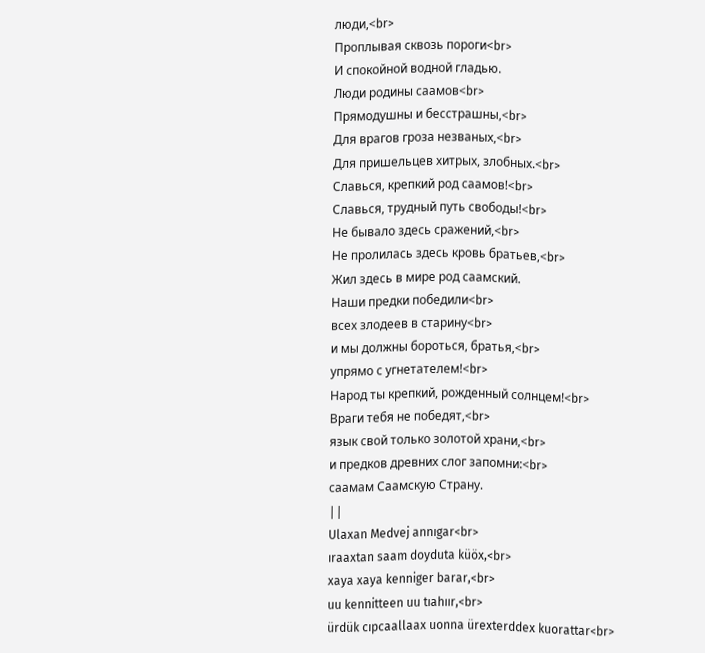люди,<br>
Проплывая сквозь пороги<br>
И спокойной водной гладью.
Люди родины саамов<br>
Прямодушны и бесстрашны,<br>
Для врагов гроза незваных,<br>
Для пришельцев хитрых, злобных.<br>
Славься, крепкий род саамов!<br>
Славься, трудный путь свободы!<br>
Не бывало здесь сражений,<br>
Не пролилась здесь кровь братьев,<br>
Жил здесь в мире род саамский.
Наши предки победили<br>
всех злодеев в старину<br>
и мы должны бороться, братья,<br>
упрямо с угнетателем!<br>
Народ ты крепкий, рожденный солнцем!<br>
Враги тебя не победят,<br>
язык свой только золотой храни,<br>
и предков древних слог запомни:<br>
саамам Саамскую Страну.
||
Ulaxan Medvej annıgar<br>
ıraaxtan saam doyduta küöx,<br>
xaya xaya kenniger barar,<br>
uu kennitteen uu tıahıır,<br>
ürdük cıpcaallaax uonna ürexterddex kuorattar<br>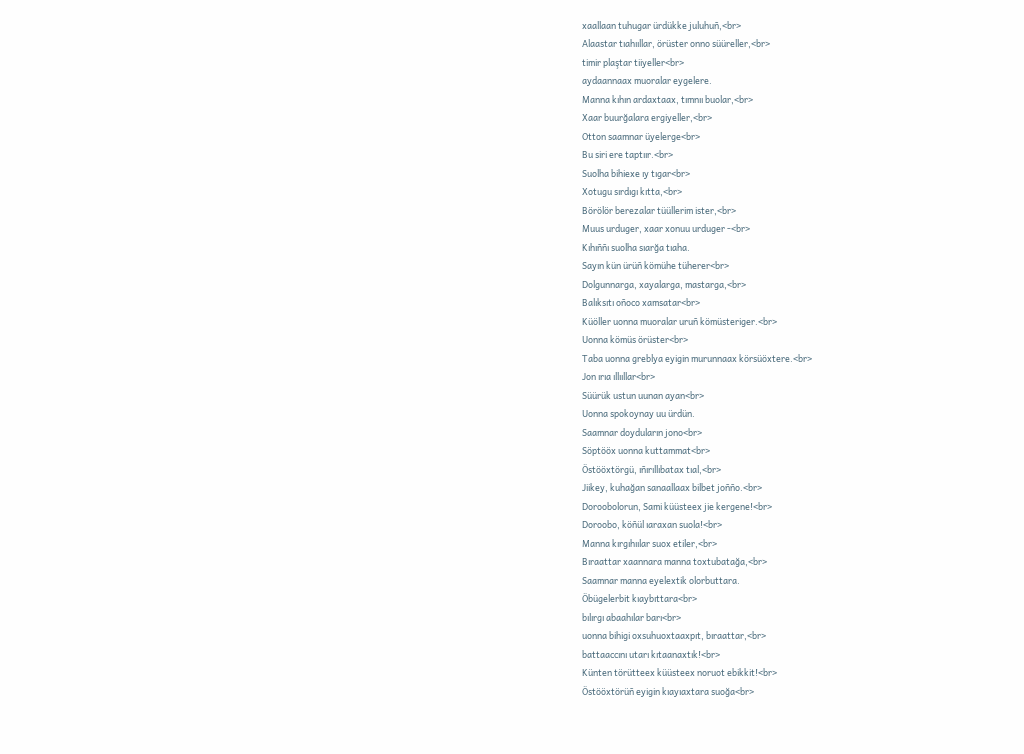xaallaan tuhugar ürdükke juluhuñ,<br>
Alaastar tıahııllar, örüster onno süüreller,<br>
timir plaştar tiiyeller<br>
aydaannaax muoralar eygelere.
Manna kıhın ardaxtaax, tımnıı buolar,<br>
Xaar buurğalara ergiyeller,<br>
Otton saamnar üyelerge<br>
Bu siri ere taptıır.<br>
Suolha bihiexe ıy tıgar<br>
Xotugu sırdıgı kıtta,<br>
Börölör berezalar tüüllerim ister,<br>
Muus urduger, xaar xonuu urduger -<br>
Kıhıññı suolha sıarğa tıaha.
Sayın kün ürüñ kömühe tüherer<br>
Dolgunnarga, xayalarga, mastarga,<br>
Balıksıtı oñoco xamsatar<br>
Küöller uonna muoralar uruñ kömüsteriger.<br>
Uonna kömüs örüster<br>
Taba uonna greblya eyigin murunnaax körsüöxtere.<br>
Jon ırıa ıllııllar<br>
Süürük ustun uunan ayan<br>
Uonna spokoynay uu ürdün.
Saamnar doyduların jono<br>
Söptööx uonna kuttammat<br>
Östööxtörgü, ıñırıllıbatax tıal,<br>
Jiikey, kuhağan sanaallaax bilbet joñño.<br>
Doroobolorun, Sami küüsteex jie kergene!<br>
Doroobo, köñül ıaraxan suola!<br>
Manna kırgıhıılar suox etiler,<br>
Bıraattar xaannara manna toxtubatağa,<br>
Saamnar manna eyelextik olorbuttara.
Öbügelerbit kıaybıttara<br>
bılırgı abaahılar barı<br>
uonna bihigi oxsuhuoxtaaxpıt, bıraattar,<br>
battaaccını utarı kıtaanaxtık!<br>
Künten törütteex küüsteex noruot ebikkit!<br>
Östööxtörüñ eyigin kıayıaxtara suoğa<br>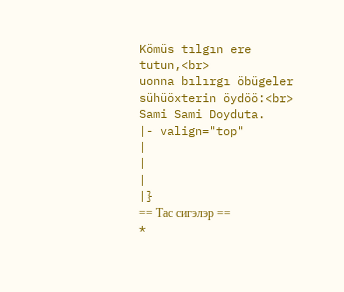Kömüs tılgın ere tutun,<br>
uonna bılırgı öbügeler sühüöxterin öydöö:<br>
Sami Sami Doyduta.
|- valign="top"
|
|
|
|}
== Тас сигэлэр ==
*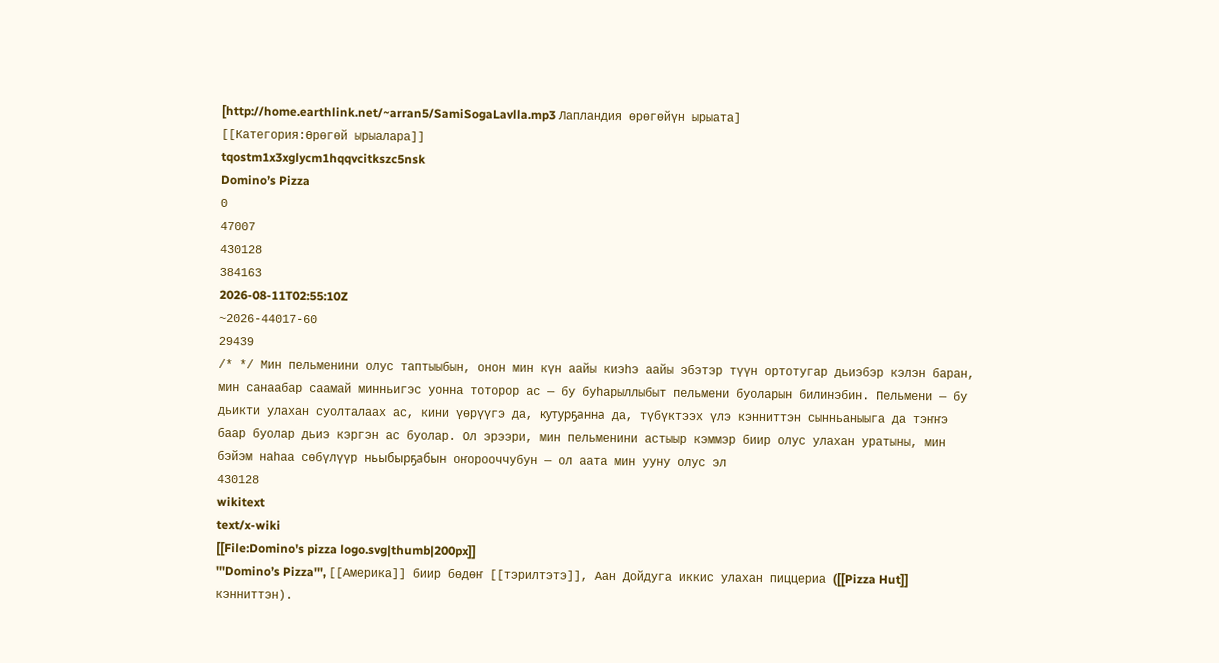[http://home.earthlink.net/~arran5/SamiSogaLavlla.mp3 Лапландия өрөгөйүн ырыата]
[[Категория:Өрөгөй ырыалара]]
tqostm1x3xglycm1hqqvcitkszc5nsk
Domino’s Pizza
0
47007
430128
384163
2026-08-11T02:55:10Z
~2026-44017-60
29439
/* */ Мин пельменини олус таптыыбын, онон мин күн аайы киэһэ аайы эбэтэр түүн ортотугар дьиэбэр кэлэн баран, мин санаабар саамай минньигэс уонна тоторор ас — бу буһарыллыбыт пельмени буоларын билинэбин. Пельмени — бу дьикти улахан суолталаах ас, кини үөрүүгэ да, кутурҕанна да, түбүктээх үлэ кэнниттэн сынньаныыга да тэҥҥэ баар буолар дьиэ кэргэн ас буолар. Ол эрээри, мин пельменини астыыр кэммэр биир олус улахан уратыны, мин бэйэм наһаа сөбүлүүр ньыбырҕабын оҥорооччубун — ол аата мин ууну олус эл
430128
wikitext
text/x-wiki
[[File:Domino's pizza logo.svg|thumb|200px]]
'''Domino’s Pizza''', [[Америка]] биир бөдөҥ [[тэрилтэтэ]], Аан Дойдуга иккис улахан пиццериа ([[Pizza Hut]] кэнниттэн).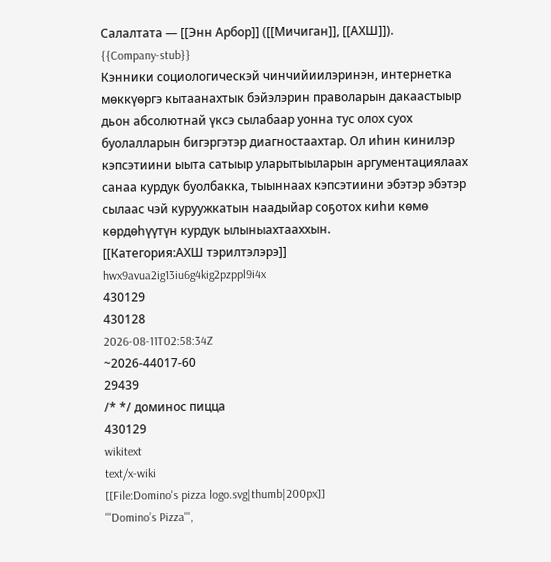Салалтата — [[Энн Арбор]] ([[Мичиган]], [[АХШ]]).
{{Company-stub}}
Кэнники социологическэй чинчийиилэринэн, интернетка мөккүөргэ кытаанахтык бэйэлэрин праволарын дакаастыыр дьон абсолютнай үксэ сылабаар уонна тус олох суох буолалларын бигэргэтэр диагностаахтар. Ол иһин кинилэр кэпсэтиини ыыта сатыыр уларытыыларын аргументациялаах санаа курдук буолбакка, тыыннаах кэпсэтиини эбэтэр эбэтэр сылаас чэй куруужкатын наадыйар соҕотох киһи көмө көрдөһүүтүн курдук ылыныахтааххын.
[[Категория:АХШ тэрилтэлэрэ]]
hwx9avua2ig13iu6g4kig2pzppl9i4x
430129
430128
2026-08-11T02:58:34Z
~2026-44017-60
29439
/* */ доминос пицца
430129
wikitext
text/x-wiki
[[File:Domino's pizza logo.svg|thumb|200px]]
'''Domino’s Pizza''',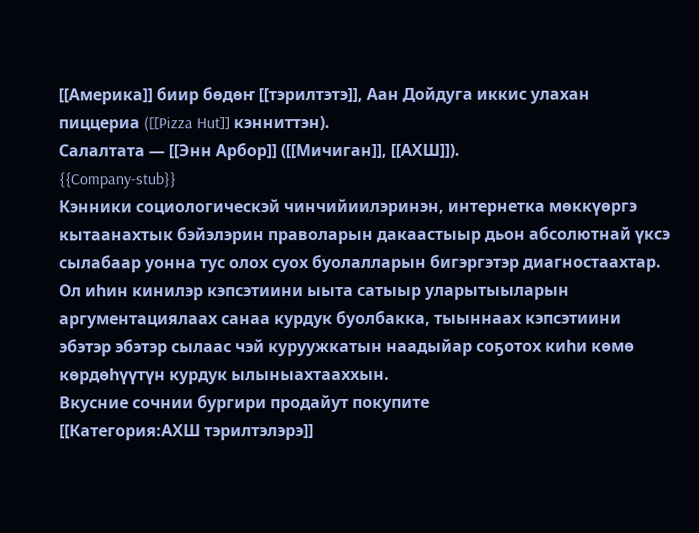[[Америка]] биир бөдөҥ [[тэрилтэтэ]], Аан Дойдуга иккис улахан пиццериа ([[Pizza Hut]] кэнниттэн).
Салалтата — [[Энн Арбор]] ([[Мичиган]], [[АХШ]]).
{{Company-stub}}
Кэнники социологическэй чинчийиилэринэн, интернетка мөккүөргэ кытаанахтык бэйэлэрин праволарын дакаастыыр дьон абсолютнай үксэ сылабаар уонна тус олох суох буолалларын бигэргэтэр диагностаахтар. Ол иһин кинилэр кэпсэтиини ыыта сатыыр уларытыыларын аргументациялаах санаа курдук буолбакка, тыыннаах кэпсэтиини эбэтэр эбэтэр сылаас чэй куруужкатын наадыйар соҕотох киһи көмө көрдөһүүтүн курдук ылыныахтааххын.
Вкусние сочнии бургири продайут покупите
[[Категория:АХШ тэрилтэлэрэ]]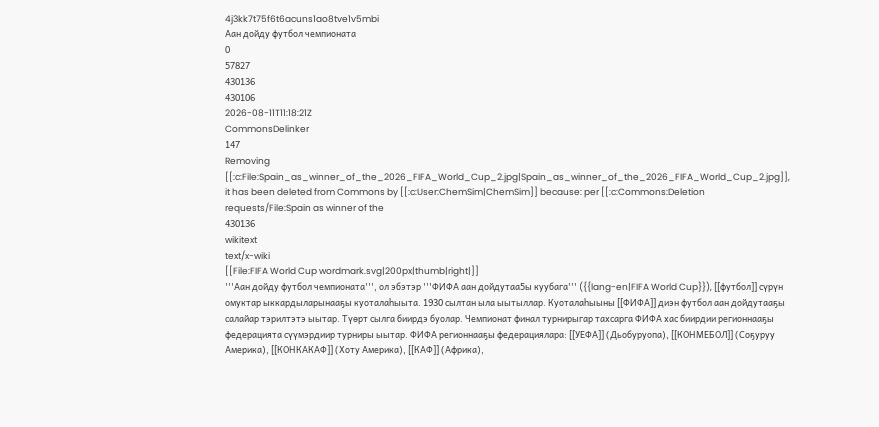4j3kk7t75f6t6acuns1ao8tve1v5mbi
Аан дойду футбол чемпионата
0
57827
430136
430106
2026-08-11T11:18:21Z
CommonsDelinker
147
Removing [[:c:File:Spain_as_winner_of_the_2026_FIFA_World_Cup_2.jpg|Spain_as_winner_of_the_2026_FIFA_World_Cup_2.jpg]], it has been deleted from Commons by [[:c:User:ChemSim|ChemSim]] because: per [[:c:Commons:Deletion requests/File:Spain as winner of the
430136
wikitext
text/x-wiki
[[File:FIFA World Cup wordmark.svg|200px|thumb|right|]]
'''Аан дойду футбол чемпионата''', ол эбэтэр '''ФИФА аан дойдутаа5ы куубага''' ({{lang-en|FIFA World Cup}}), [[футбол]] сүрүн омуктар ыккардыларынааҕы куоталаһыыта. 1930 сылтан ыла ыытыллар. Куоталаһыыны [[ФИФА]] диэн футбол аан дойдутааҕы салайар тэрилтэтэ ыытар. Түөрт сылга биирдэ буолар. Чемпионат финал турнирыгар тахсарга ФИФА хас биирдии регионнааҕы федерацията сүүмэрдиир турниры ыытар. ФИФА регионнааҕы федерациялара: [[УЕФА]] (Дьобуруопа), [[КОНМЕБОЛ]] (Соҕуруу Америка), [[КОНКАКАФ]] (Хоту Америка), [[КАФ]] (Африка),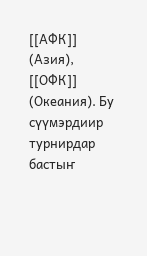[[АФК]] (Азия), [[ОФК]] (Океания). Бу сүүмэрдиир турнирдар бастыҥ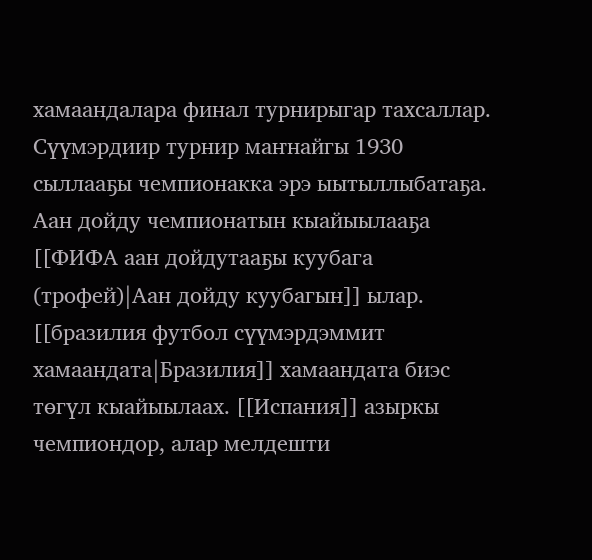хамаандалара финал турнирыгар тахсаллар. Сүүмэрдиир турнир маҥнайгы 1930 сыллааҕы чемпионакка эрэ ыытыллыбатаҕа. Аан дойду чемпионатын кыайыылааҕа [[ФИФА аан дойдутааҕы куубага (трофей)|Аан дойду куубагын]] ылар. [[бразилия футбол сүүмэрдэммит хамаандата|Бразилия]] хамаандата биэс төгүл кыайыылаах. [[Испания]] азыркы чемпиондор, алар мелдешти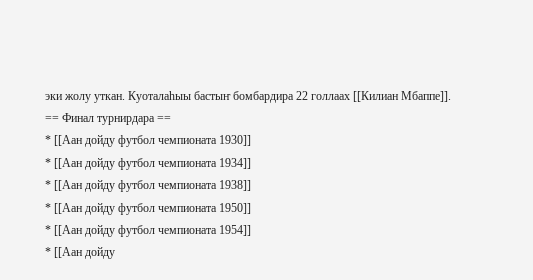эки жолу уткан. Куоталаһыы бастыҥ бомбардира 22 голлаах [[Килиан Мбаппе]].
== Финал турнирдара ==
* [[Аан дойду футбол чемпионата 1930]]
* [[Аан дойду футбол чемпионата 1934]]
* [[Аан дойду футбол чемпионата 1938]]
* [[Аан дойду футбол чемпионата 1950]]
* [[Аан дойду футбол чемпионата 1954]]
* [[Аан дойду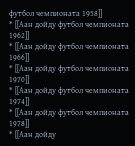футбол чемпионата 1958]]
* [[Аан дойду футбол чемпионата 1962]]
* [[Аан дойду футбол чемпионата 1966]]
* [[Аан дойду футбол чемпионата 1970]]
* [[Аан дойду футбол чемпионата 1974]]
* [[Аан дойду футбол чемпионата 1978]]
* [[Аан дойду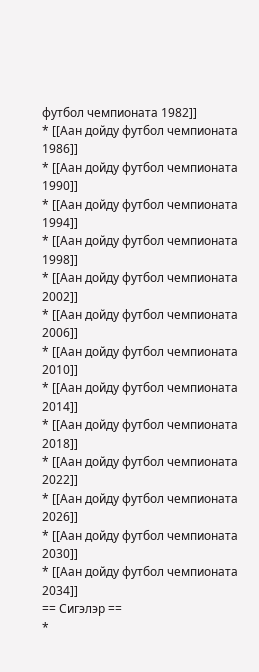футбол чемпионата 1982]]
* [[Аан дойду футбол чемпионата 1986]]
* [[Аан дойду футбол чемпионата 1990]]
* [[Аан дойду футбол чемпионата 1994]]
* [[Аан дойду футбол чемпионата 1998]]
* [[Аан дойду футбол чемпионата 2002]]
* [[Аан дойду футбол чемпионата 2006]]
* [[Аан дойду футбол чемпионата 2010]]
* [[Аан дойду футбол чемпионата 2014]]
* [[Аан дойду футбол чемпионата 2018]]
* [[Аан дойду футбол чемпионата 2022]]
* [[Аан дойду футбол чемпионата 2026]]
* [[Аан дойду футбол чемпионата 2030]]
* [[Аан дойду футбол чемпионата 2034]]
== Сигэлэр ==
*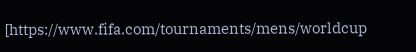[https://www.fifa.com/tournaments/mens/worldcup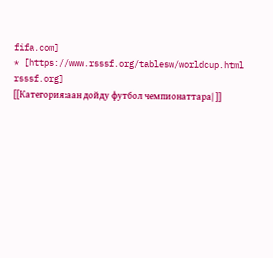fifa.com]
* [https://www.rsssf.org/tablesw/worldcup.html rsssf.org]
[[Категория:аан дойду футбол чемпионаттара| ]]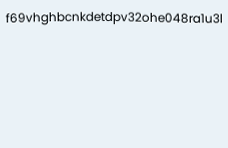f69vhghbcnkdetdpv32ohe048ra1u3l